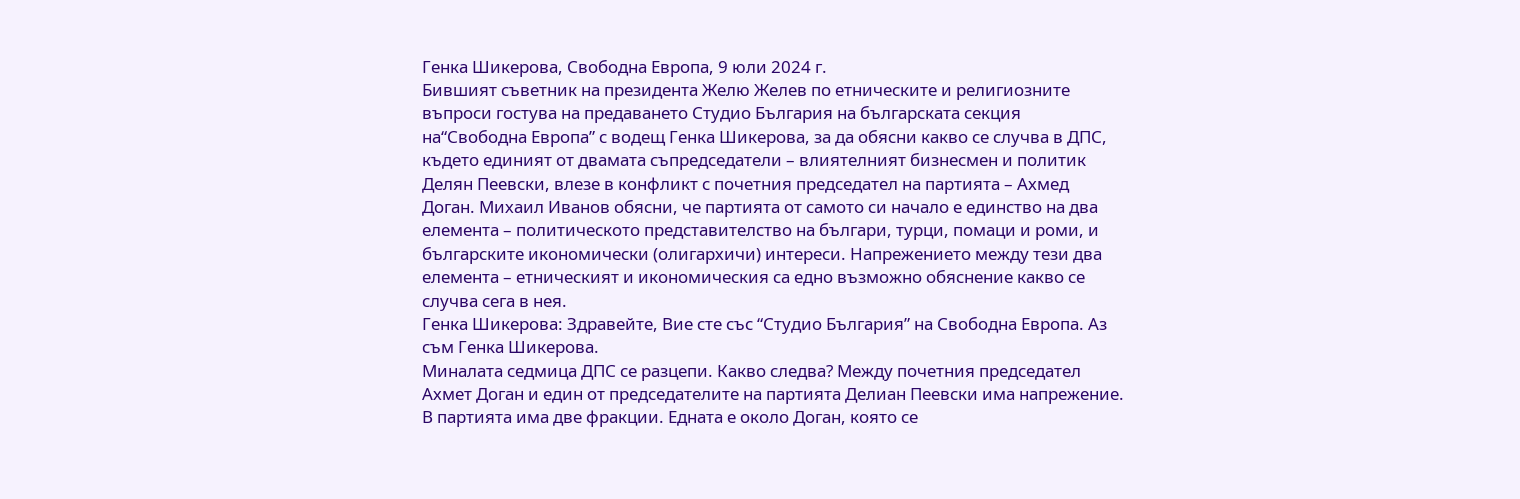Генка Шикерова, Свободна Европа, 9 юли 2024 г.
Бившият съветник на президента Желю Желев по етническите и религиозните въпроси гостува на предаването Студио България на българската секция на“Свободна Европа” с водещ Генка Шикерова, за да обясни какво се случва в ДПС, където единият от двамата съпредседатели – влиятелният бизнесмен и политик Делян Пеевски, влезе в конфликт с почетния председател на партията – Ахмед Доган. Михаил Иванов обясни, че партията от самото си начало е единство на два елемента – политическото представителство на българи, турци, помаци и роми, и българските икономически (олигархичи) интереси. Напрежението между тези два елемента – етническият и икономическия са едно възможно обяснение какво се случва сега в нея.
Генка Шикерова: Здравейте, Вие сте със “Студио България” на Свободна Европа. Аз съм Генка Шикерова.
Миналата седмица ДПС се разцепи. Какво следва? Между почетния председател Ахмет Доган и един от председателите на партията Делиан Пеевски има напрежение. В партията има две фракции. Едната е около Доган, която се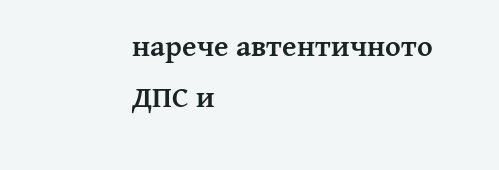нарече автентичното ДПС и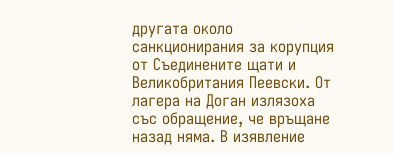другата около санкционирания за корупция от Съединените щати и Великобритания Пеевски. От лагера на Доган излязоха със обращение, че връщане назад няма. В изявление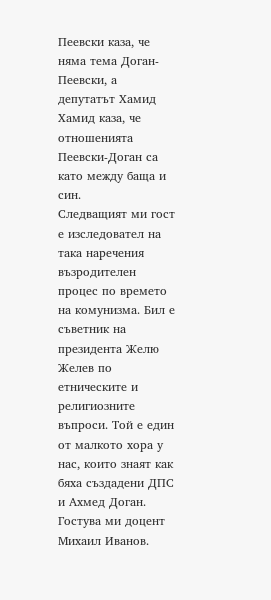Пеевски каза, че няма тема Доган-Пеевски, а депутатът Хамид Хамид каза, че отношенията Пеевски-Доган са като между баща и син.
Следващият ми гост е изследовател на така наречения възродителен процес по времето на комунизма. Бил е съветник на президента Желю Желев по етническите и религиозните въпроси. Той е един от малкото хора у нас, които знаят как бяха създадени ДПС и Ахмед Доган.
Гостува ми доцент Михаил Иванов.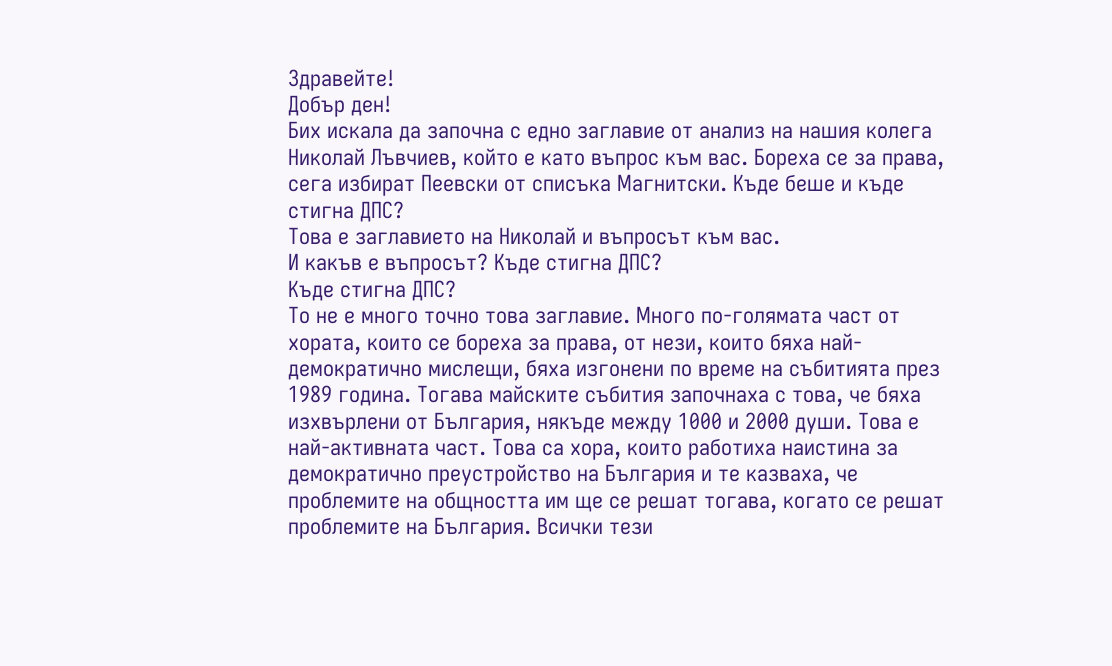Здравейте!
Добър ден!
Бих искала да започна с едно заглавие от анализ на нашия колега Николай Лъвчиев, който е като въпрос към вас. Бореха се за права, сега избират Пеевски от списъка Магнитски. Къде беше и къде стигна ДПС?
Това е заглавието на Николай и въпросът към вас.
И какъв е въпросът? Къде стигна ДПС?
Къде стигна ДПС?
То не е много точно това заглавие. Много по-голямата част от хората, които се бореха за права, от нези, които бяха най-демократично мислещи, бяха изгонени по време на събитията през 1989 година. Тогава майските събития започнаха с това, че бяха изхвърлени от България, някъде между 1000 и 2000 души. Това е най-активната част. Това са хора, които работиха наистина за демократично преустройство на България и те казваха, че проблемите на общността им ще се решат тогава, когато се решат проблемите на България. Всички тези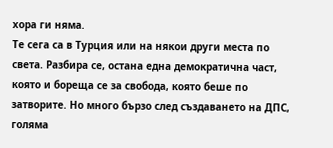хора ги няма.
Те сега са в Турция или на някои други места по света. Разбира се, остана една демократична част, която и бореща се за свобода, която беше по затворите. Но много бързо след създаването на ДПС, голяма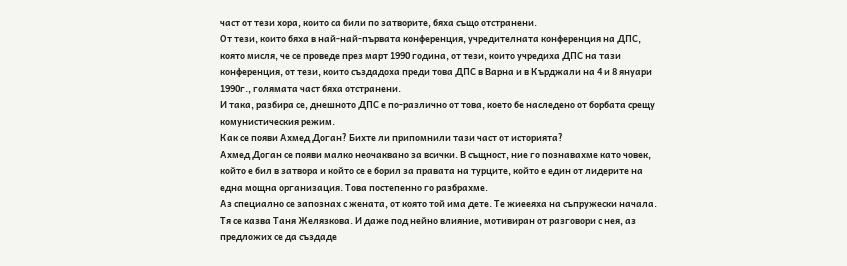част от тези хора, които са били по затворите, бяха също отстранени.
От тези, които бяха в най-най-първата конференция, учредителната конференция на ДПС, която мисля, че се проведе през март 1990 година, от тези, които учредиха ДПС на тази конференция, от тези, които създадоха преди това ДПС в Варна и в Кърджали на 4 и 8 януари 1990г., голямата част бяха отстранени.
И така, разбира се, днешното ДПС е по-различно от това, което бе наследено от борбата срещу комунистическия режим.
Как се появи Ахмед Доган? Бихте ли припомнили тази част от историята?
Ахмед Доган се появи малко неочаквано за всички. В същност, ние го познавахме като човек, който е бил в затвора и който се е борил за правата на турците, който е един от лидерите на една мощна организация. Това постепенно го разбрахме.
Аз специално се запознах с жената, от която той има дете. Те жиееяха на съпружески начала. Тя се казва Таня Желязкова. И даже под нейно влияние, мотивиран от разговори с нея, аз предложих се да създаде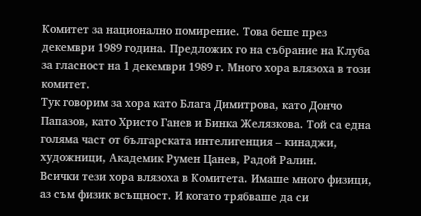Комитет за национално помирение. Това беше през декември 1989 година. Предложих го на събрание на Клуба за гласност на 1 декември 1989 г. Много хора влязоха в този комитет.
Тук говорим за хора като Блага Димитрова, като Дончо Папазов, като Христо Ганев и Бинка Желязкова. Той са една голяма част от българската интелигенция – кинаджи, художници, Академик Румен Цанев, Радой Ралин.
Всички тези хора влязоха в Комитета. Имаше много физици, аз съм физик всъщност. И когато трябваше да си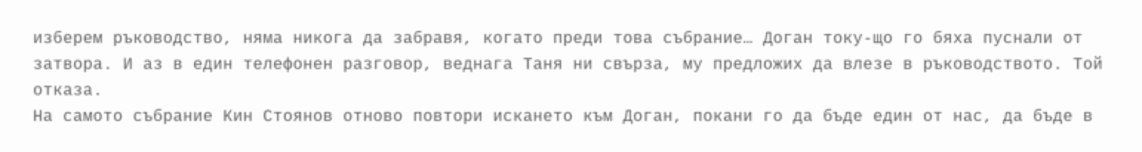изберем ръководство, няма никога да забравя, когато преди това събрание… Доган току-що го бяха пуснали от затвора. И аз в един телефонен разговор, веднага Таня ни свърза, му предложих да влезе в ръководството. Той отказа.
На самото събрание Кин Стоянов отново повтори искането към Доган, покани го да бъде един от нас, да бъде в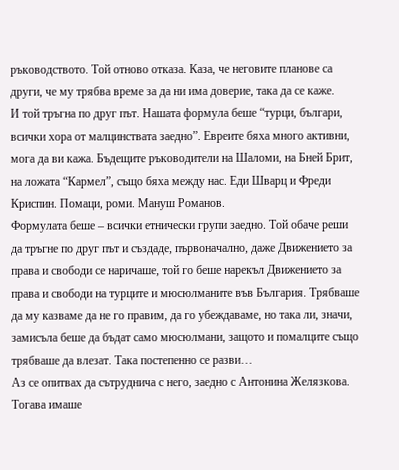ръководството. Той отново отказа. Каза, че неговите планове са други, че му трябва време за да ни има доверие, така да се каже.
И той тръгна по друг път. Нашата формула беше “турци, българи, всички хора от малцинствата заедно”. Евреите бяха много активни, мога да ви кажа. Бъдещите ръководители на Шаломи, на Бней Брит, на ложата “Кармел”, също бяха между нас. Еди Шварц и Фреди Криспин. Помаци, роми. Мануш Романов.
Формулата беше – всички етнически групи заедно. Той обаче реши да тръгне по друг път и създаде, първоначално, даже Движението за права и свободи се наричаше, той го беше нарекъл Движението за права и свободи на турците и мюсюлманите във България. Трябваше да му казваме да не го правим, да го убеждаваме, но така ли, значи, замисъла беше да бъдат само мюсюлмани, защото и помалците също трябваше да влезат. Така постепенно се разви…
Аз се опитвах да сътруднича с него, заедно с Антонина Желязкова. Тогава имаше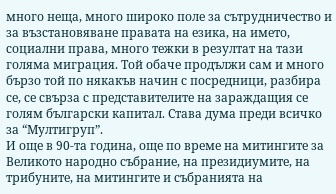много неща, много широко поле за сътрудничество и за възстановяване правата на езика, на името, социални права, много тежки в резултат на тази голяма миграция. Той обаче продължи сам и много бързо той по някакъв начин с посредници, разбира се, се свърза с представителите на зараждащия се голям български капитал. Става дума преди всичко за “Мултигруп”.
И още в 90-та година, още по време на митингите за Великото народно събрание, на президиумите, на трибуните, на митингите и събранията на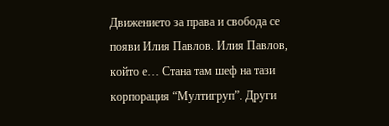Движението за права и свобода се появи Илия Павлов. Илия Павлов, който е… Стана там шеф на тази корпорация “Мултигруп”. Други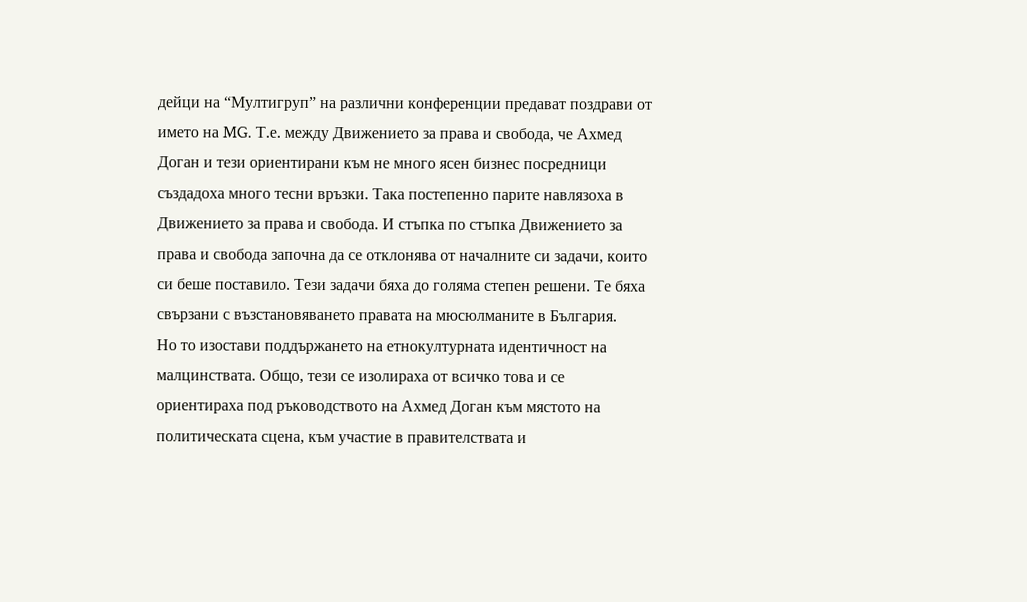дейци на “Мултигруп” на различни конференции предават поздрави от името на MG. Т.е. между Движението за права и свобода, че Ахмед Доган и тези ориентирани към не много ясен бизнес посредници създадоха много тесни връзки. Така постепенно парите навлязоха в Движението за права и свобода. И стъпка по стъпка Движението за права и свобода започна да се отклонява от началните си задачи, които си беше поставило. Тези задачи бяха до голяма степен решени. Те бяха свързани с възстановяването правата на мюсюлманите в България.
Но то изостави поддържането на етнокултурната идентичност на малцинствата. Общо, тези се изолираха от всичко това и се ориентираха под ръководството на Ахмед Доган към мястото на политическата сцена, към участие в правителствата и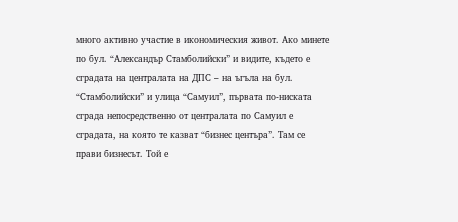много активно участие в икономическия живот. Ако минете по бул. “Александър Стамболийски” и видите, където е сградата на централата на ДПС – на ъгъла на бул. “Стамболийски” и улица “Самуил”, първата по-ниската сграда непосредственно от централата по Самуил е сградата, на която те казват “бизнес центъра”. Там се прави бизнесът. Той е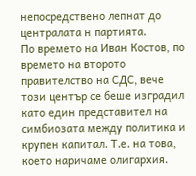непосредствено лепнат до централата н партията.
По времето на Иван Костов, по времето на второто правителство на СДС, вече този център се беше изградил като един представител на симбиозата между политика и крупен капитал. Т.е. на това, което наричаме олигархия.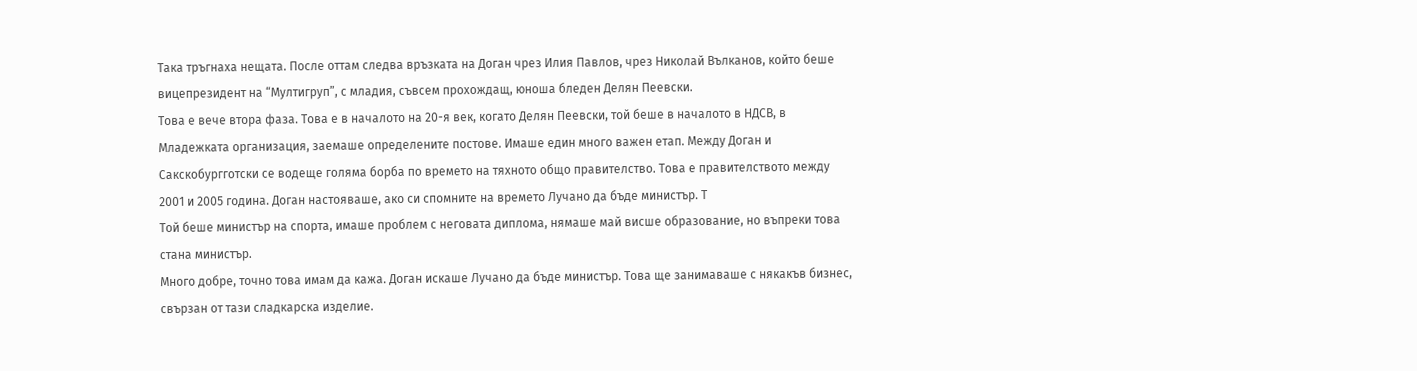Така тръгнаха нещата. После оттам следва връзката на Доган чрез Илия Павлов, чрез Николай Вълканов, който беше вицепрезидент на “Мултигруп”, с младия, съвсем прохождащ, юноша бледен Делян Пеевски.
Това е вече втора фаза. Това е в началото на 20-я век, когато Делян Пеевски, той беше в началото в НДСВ, в Младежката организация, заемаше определените постове. Имаше един много важен етап. Между Доган и Сакскобургготски се водеще голяма борба по времето на тяхното общо правителство. Това е правителството между 2001 и 2005 година. Доган настояваше, ако си спомните на времето Лучано да бъде министър. Т
Той беше министър на спорта, имаше проблем с неговата диплома, нямаше май висше образование, но въпреки това стана министър.
Много добре, точно това имам да кажа. Доган искаше Лучано да бъде министър. Това ще занимаваше с някакъв бизнес, свързан от тази сладкарска изделие.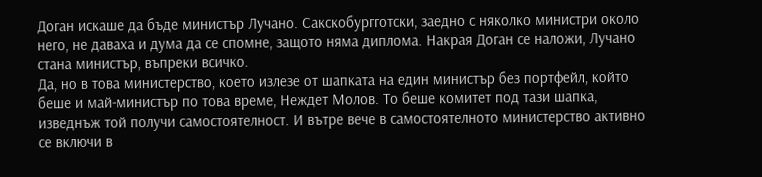Доган искаше да бъде министър Лучано. Сакскобургготски, заедно с няколко министри около него, не даваха и дума да се спомне, защото няма диплома. Накрая Доган се наложи, Лучано стана министър, въпреки всичко.
Да, но в това министерство, което излезе от шапката на един министър без портфейл, който беше и май-министър по това време, Неждет Молов. То беше комитет под тази шапка, изведнъж той получи самостоятелност. И вътре вече в самостоятелното министерство активно се включи в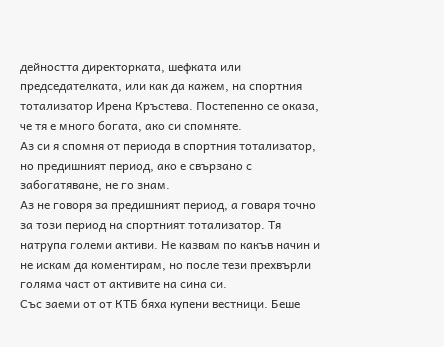дейността директорката, шефката или председателката, или как да кажем, на спортния тотализатор Ирена Кръстева. Постепенно се оказа, че тя е много богата, ако си спомняте.
Аз си я спомня от периода в спортния тотализатор, но предишният период, ако е свързано с забогатяване, не го знам.
Аз не говоря за предишният период, а говаря точно за този период на спортният тотализатор. Тя натрупа големи активи. Не казвам по какъв начин и не искам да коментирам, но после тези прехвърли голяма част от активите на сина си.
Със заеми от от КТБ бяха купени вестници. Беше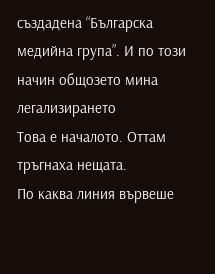създадена “Българска медийна група”. И по този начин общозето мина легализирането
Това е началото. Оттам тръгнаха нещата.
По каква линия вървеше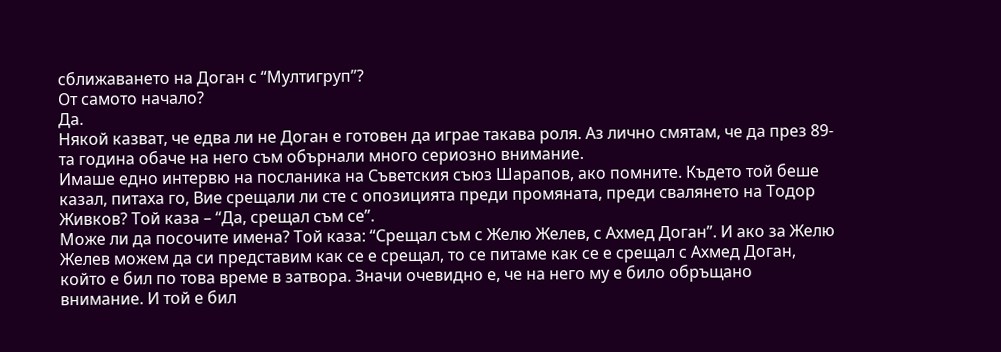сближаването на Доган с “Мултигруп”?
От самото начало?
Да.
Някой казват, че едва ли не Доган е готовен да играе такава роля. Аз лично смятам, че да през 89-та година обаче на него съм обърнали много сериозно внимание.
Имаше едно интервю на посланика на Съветския съюз Шарапов, ако помните. Където той беше казал, питаха го, Вие срещали ли сте с опозицията преди промяната, преди свалянето на Тодор Живков? Той каза – “Да, срещал съм се”.
Може ли да посочите имена? Той каза: “Срещал съм с Желю Желев, с Ахмед Доган”. И ако за Желю Желев можем да си представим как се е срещал, то се питаме как се е срещал с Ахмед Доган, който е бил по това време в затвора. Значи очевидно е, че на него му е било обръщано внимание. И той е бил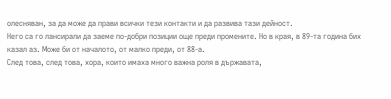олесняван, за да може да прави всички тези контакти и да развива тази дейност.
Него са го лансирали да заеме по-добри позиции още преди промените. Но в края, в 89-та година бих казал аз. Може би от началото, от малко преди, от 88-а.
След това, след това, хора, които имаха много важна роля в държавата,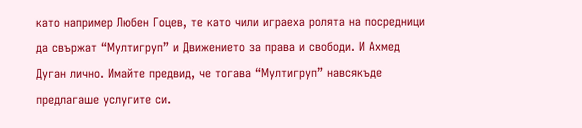като например Любен Гоцев, те като чили играеха ролята на посредници да свържат “Мултигруп” и Движението за права и свободи. И Ахмед Дуган лично. Имайте предвид, че тогава “Мултигруп” навсякъде предлагаше услугите си.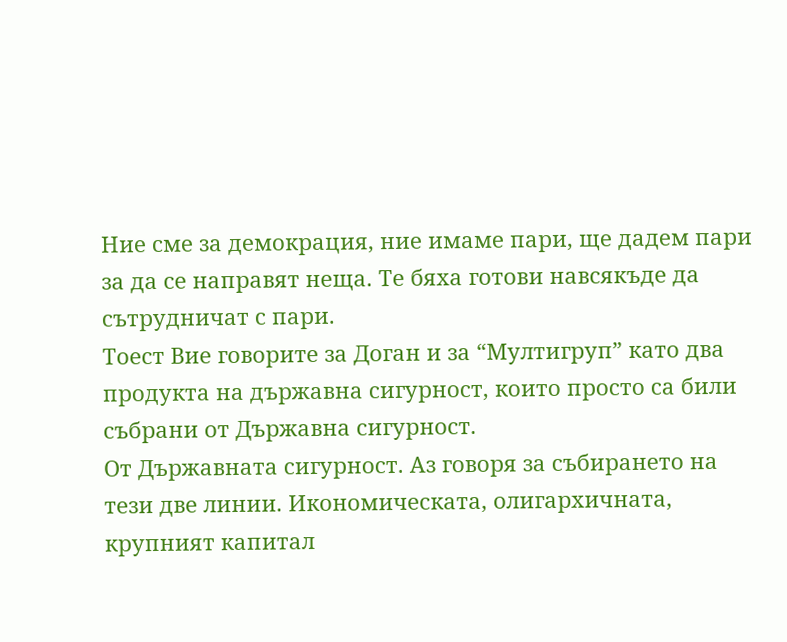Ние сме за демокрация, ние имаме пари, ще дадем пари за да се направят неща. Те бяха готови навсякъде да сътрудничат с пари.
Тоест Вие говорите за Доган и за “Мултигруп” като два продукта на държавна сигурност, които просто са били събрани от Държавна сигурност.
От Държавната сигурност. Аз говоря за събирането на тези две линии. Икономическата, олигархичната, крупният капитал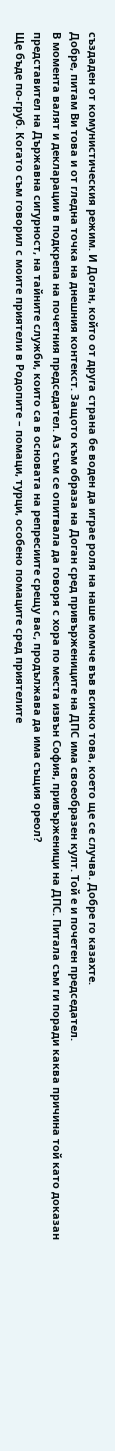създаден от комунистическия режим. И Доган, който от друга страна бе воден да играе роля на наше момче във всичко това, което ще се случва. Добре го казахте.
Добре, питам Ви това и от гледна точка на днешния контекст. Защото към образа на Доган сред привържениците на ДПС има своеобразен култ. Той е и почетен председател.
В момента валят и декларации в подкрепа на почетния председател. Аз съм се опитвала да говоря с хора по места извън София, привърженици на ДПС. Питала съм ги поради каква причина той като доказан представител на Държавна сигурност, на тайните служби, които са в основата на репресиите срещу вас, продължава да има същия ореол?
Ще бъде по-груб. Когато съм говорил с моите приятели в Родопите – помаци, турци, особено помаците сред приятелите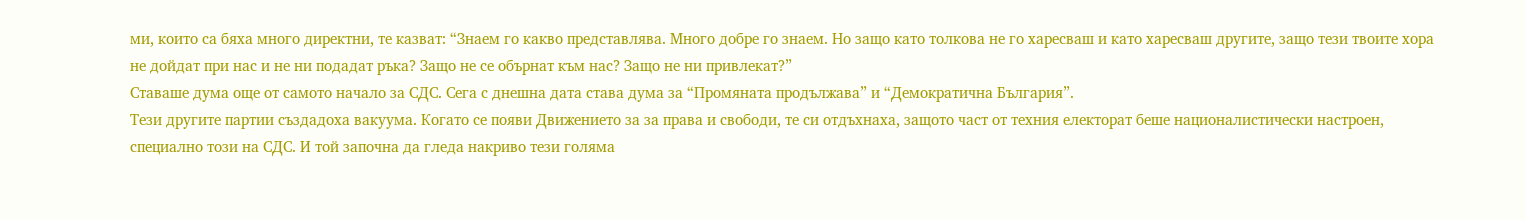ми, които са бяха много директни, те казват: “Знаем го какво представлява. Много добре го знаем. Но защо като толкова не го харесваш и като харесваш другите, защо тези твоите хора не дойдат при нас и не ни подадат ръка? Защо не се обърнат към нас? Защо не ни привлекат?”
Ставаше дума още от самото начало за СДС. Сега с днешна дата става дума за “Промяната продължава” и “Демократична България”.
Тези другите партии създадоха вакуума. Когато се появи Движението за за права и свободи, те си отдъхнаха, защото част от техния електорат беше националистически настроен, специално този на СДС. И той започна да гледа накриво тези голяма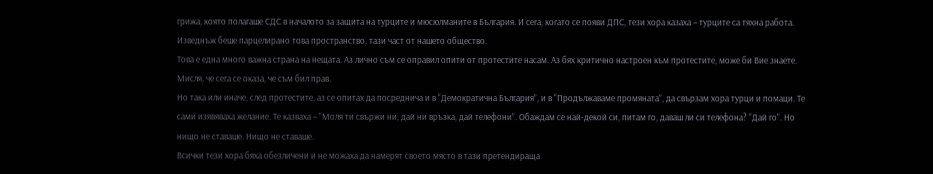грижа, която полагаше СДС в началото за защита на турците и мюсюлманите в България. И сега, когато се появи ДПС, тези хора казаха – турците са тяхна работа. Изведнъж беше парцелирано това пространство, тази част от нашето общество.
Това е една много важна страна на нещата. Аз лично съм се оправил опити от протестите насам. Аз бях критично настроен към протестите, може би Вие знаете. Мисля, че сега се оказа, че съм бил прав.
Но така или иначе, след протестите, аз се опитах да посреднича и в “Демократична България”, и в “Продължаваме промяната”, да свързам хора турци и помаци. Те сами изявяваха желание. Те казваха – “Моля ти свържи ни, дай ни връзка, дай телефони”. Обаждам се най-декой си, питам го, даваш ли си телефона? “Дай го”. Но нищо не ставаше. Нищо не ставаше.
Всички тези хора бяха обезличени и не можаха да намерят своето място в тази претендираща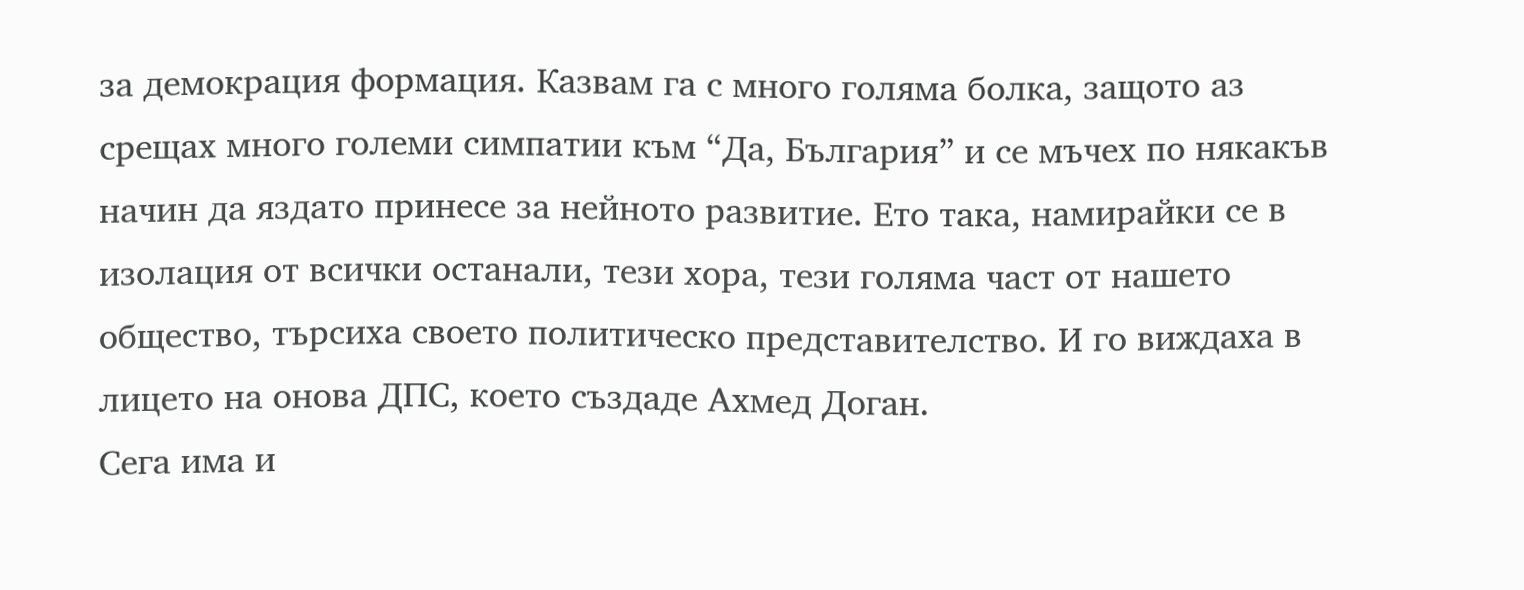за демокрация формация. Казвам га с много голяма болка, защото аз срещах много големи симпатии към “Да, България” и се мъчех по някакъв начин да яздато принесе за нейното развитие. Ето така, намирайки се в изолация от всички останали, тези хора, тези голяма част от нашето общество, търсиха своето политическо представителство. И го виждаха в лицето на онова ДПС, което създаде Ахмед Доган.
Сега има и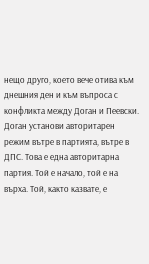нещо друго, което вече отива към днешния ден и към въпроса с конфликта между Доган и Пеевски. Доган установи авторитарен режим вътре в партията, вътре в ДПС. Това е една авторитарна партия. Той е начало, той е на върха. Той, както казвате, е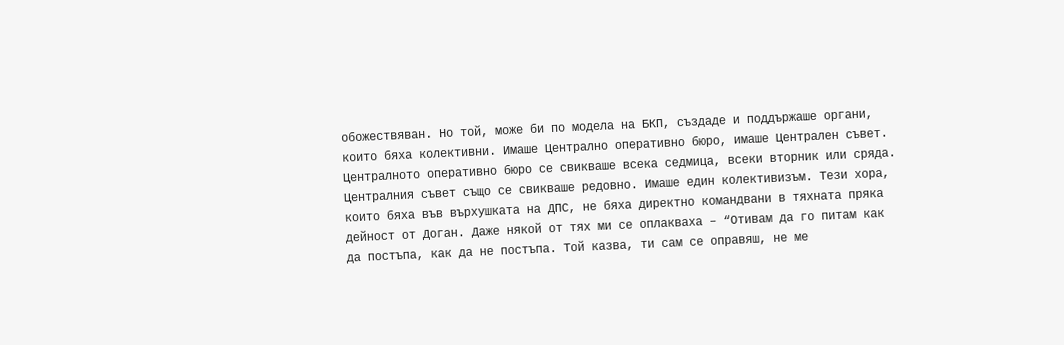обожествяван. Но той, може би по модела на БКП, създаде и поддържаше органи, които бяха колективни. Имаше Централно оперативно бюро, имаше Централен съвет. Централното оперативно бюро се свикваше всека седмица, всеки вторник или сряда. Централния съвет също се свикваше редовно. Имаше един колективизъм. Тези хора, които бяха във върхушката на ДПС, не бяха директно командвани в тяхната пряка дейност от Доган. Даже някой от тях ми се оплакваха – “Отивам да го питам как да постъпа, как да не постъпа. Той казва, ти сам се оправяш, не ме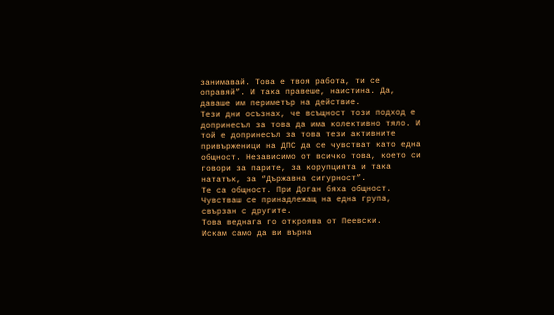занимавай. Това е твоя работа, ти се оправяй”. И така правеше, наистина. Да, даваше им периметър на действие.
Тези дни осъзнах, че всъщност този подход е допринесъл за това да има колективно тяло. И той е допринесъл за това тези активните привърженици на ДПС да се чувстват като една общност. Независимо от всичко това, което си говори за парите, за корупцията и така нататък, за “Държавна сигурност”.
Те са общност. При Доган бяха общност. Чувстваш се принадлежащ на една група, свързан с другите.
Това веднага го откроява от Пеевски.
Искам само да ви върна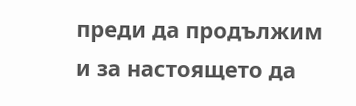преди да продължим и за настоящето да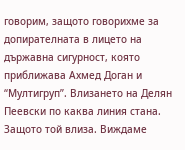говорим, защото говорихме за допирателната в лицето на държавна сигурност, която приближава Ахмед Доган и “Мултигруп”. Влизането на Делян Пеевски по каква линия стана. Защото той влиза. Виждаме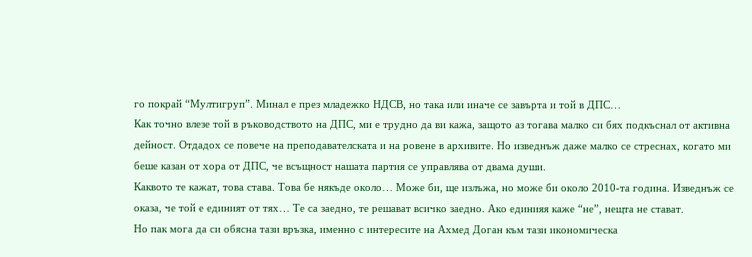го покрай “Мултигруп”. Минал е през младежко НДСВ, но така или иначе се завърта и той в ДПС…
Как точно влезе той в ръководството на ДПС, ми е трудно да ви кажа, защото аз тогава малко си бях подкъснал от активна дейност. Отдадох се повече на преподавателската и на ровене в архивите. Но изведнъж даже малко се стреснах, когато ми беше казан от хора от ДПС, че всъщност нашата партия се управлява от двама души.
Каквото те кажат, това става. Това бе някъде около… Може би, ще излъжа, но може би около 2010-та година. Изведнъж се оказа, че той е единият от тях… Те са заедно, те решават всичко заедно. Ако единияя каже “не”, нещта не стават.
Но пак мога да си обясна тази връзка, именно с интересите на Ахмед Доган към тази икономическа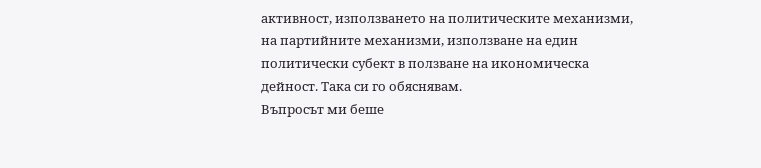активност, използването на политическите механизми, на партийните механизми, използване на един политически субект в ползване на икономическа дейност. Така си го обяснявам.
Въпросът ми беше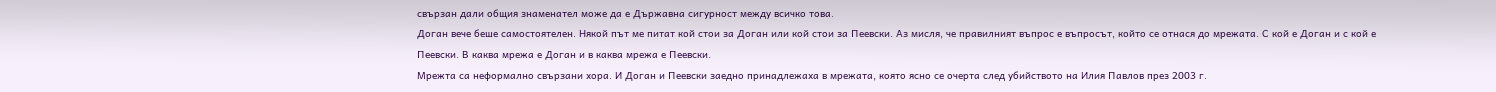свързан дали общия знаменател може да е Държавна сигурност между всичко това.
Доган вече беше самостоятелен. Някой път ме питат кой стои за Доган или кой стои за Пеевски. Аз мисля, че правилният въпрос е въпросът, който се отнася до мрежата. С кой е Доган и с кой е Пеевски. В каква мрежа е Доган и в каква мрежа е Пеевски.
Мрежта са неформално свързани хора. И Доган и Пеевски заедно принадлежаха в мрежата, която ясно се очерта след убийството на Илия Павлов през 2003 г.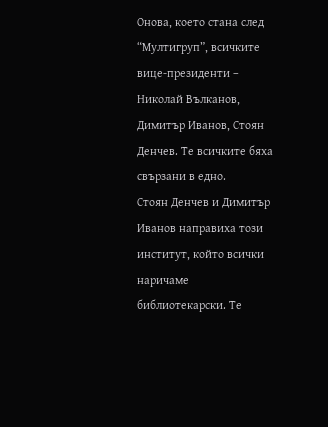Онова, което стана след “Мултигруп”, всичките вице-президенти – Николай Вълканов, Димитър Иванов, Стоян Денчев. Те всичките бяха свързани в едно.
Стоян Денчев и Димитър Иванов направиха този институт, който всички наричаме библиотекарски. Те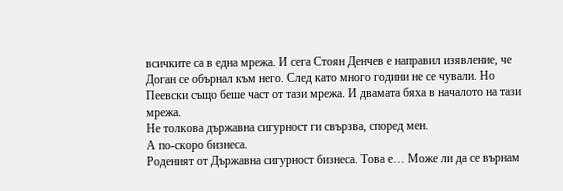всичките са в една мрежа. И сега Стоян Денчев е направил изявление, че Доган се обърнал към него. След като много години не се чували. Но Пеевски също беше част от тази мрежа. И двамата бяха в началото на тази мрежа.
Не толкова държавна сигурност ги свързва, според мен.
А по-скоро бизнеса.
Роденият от Държавна сигурност бизнеса. Това е… Може ли да се върнам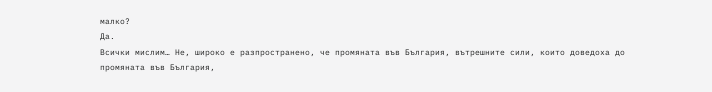малко?
Да.
Всички мислим… Не, широко е разпространено, че промяната във България, вътрешните сили, които доведоха до промяната във България,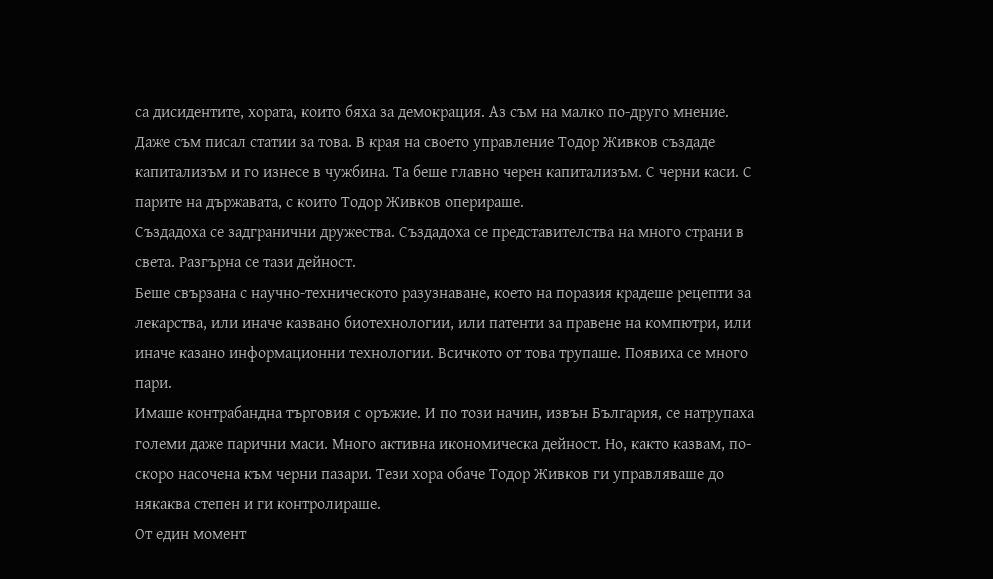са дисидентите, хората, които бяха за демокрация. Аз съм на малко по-друго мнение.
Даже съм писал статии за това. В края на своето управление Тодор Живков създаде капитализъм и го изнесе в чужбина. Та беше главно черен капитализъм. С черни каси. С парите на държавата, с които Тодор Живков оперираше.
Създадоха се задгранични дружества. Създадоха се представителства на много страни в света. Разгърна се тази дейност.
Беше свързана с научно-техническото разузнаване, което на поразия крадеше рецепти за лекарства, или иначе казвано биотехнологии, или патенти за правене на компютри, или иначе казано информационни технологии. Всичкото от това трупаше. Появиха се много пари.
Имаше контрабандна търговия с оръжие. И по този начин, извън България, се натрупаха големи даже парични маси. Много активна икономическа дейност. Но, както казвам, по-скоро насочена към черни пазари. Тези хора обаче Тодор Живков ги управляваше до някаква степен и ги контролираше.
От един момент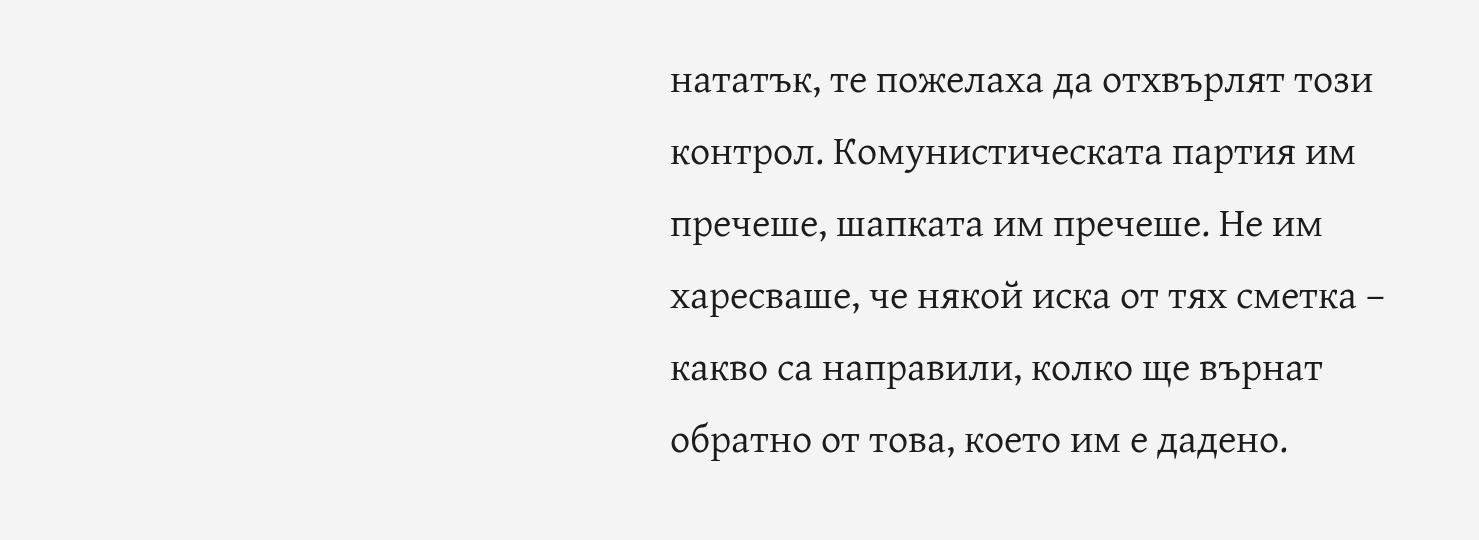нататък, те пожелаха да отхвърлят този контрол. Комунистическата партия им пречеше, шапката им пречеше. Не им харесваше, че някой иска от тях сметка – какво са направили, колко ще върнат обратно от това, което им е дадено.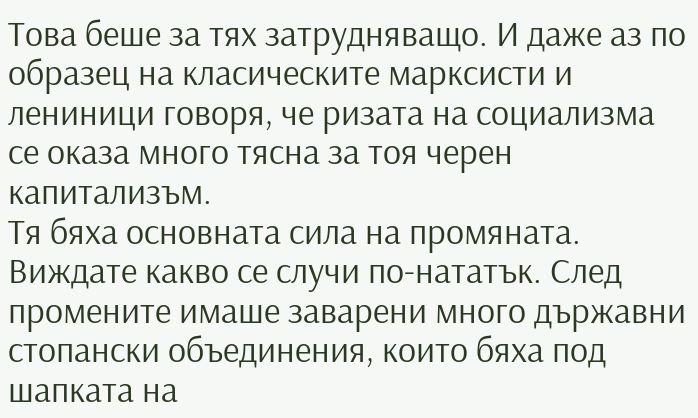Това беше за тях затрудняващо. И даже аз по образец на класическите марксисти и лениници говоря, че ризата на социализма се оказа много тясна за тоя черен капитализъм.
Тя бяха основната сила на промяната. Виждате какво се случи по-нататък. След промените имаше заварени много държавни стопански объединения, които бяха под шапката на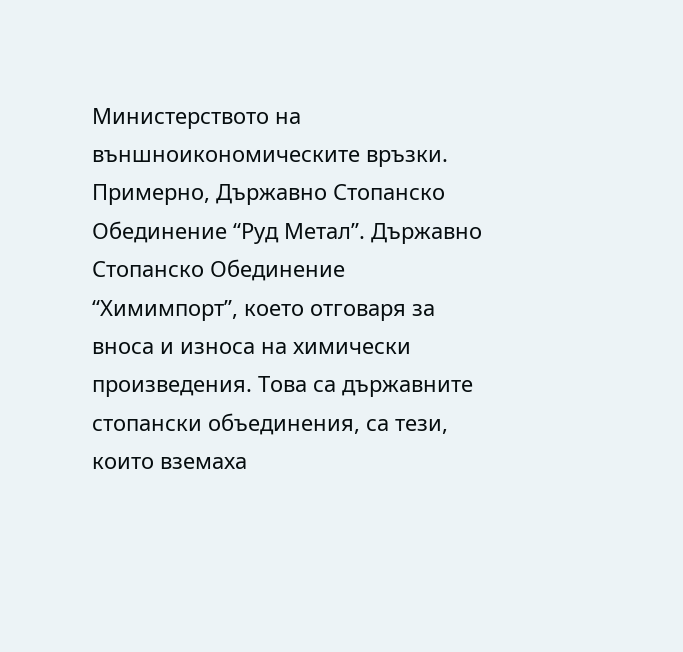Министерството на външноикономическите връзки. Примерно, Държавно Стопанско Обединение “Руд Метал”. Държавно Стопанско Обединение “Химимпорт”, което отговаря за вноса и износа на химически произведения. Това са държавните стопански объединения, са тези, които вземаха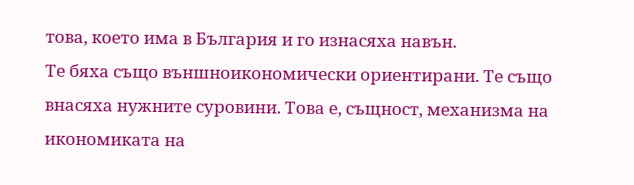това, което има в България и го изнасяха навън.
Те бяха също външноикономически ориентирани. Те също внасяха нужните суровини. Това е, същност, механизма на икономиката на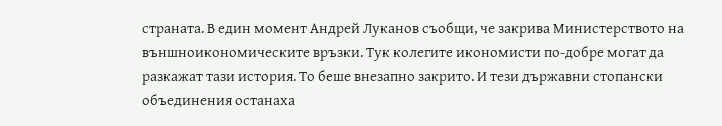страната. В един момент Андрей Луканов съобщи, че закрива Министерството на външноикономическите връзки. Тук колегите икономисти по-добре могат да разкажат тази история. То беше внезапно закрито. И тези държавни стопански объединения останаха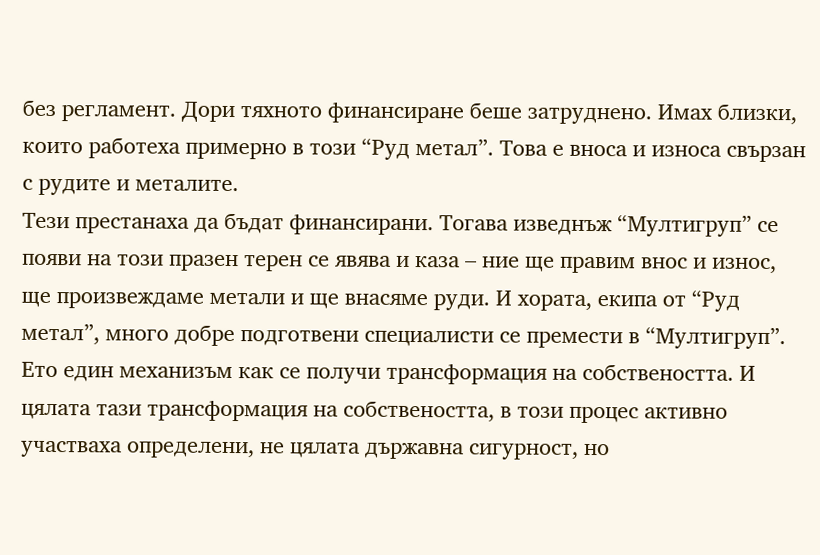без регламент. Дори тяхното финансиране беше затруднено. Имах близки, които работеха примерно в този “Руд метал”. Това е вноса и износа свързан с рудите и металите.
Тези престанаха да бъдат финансирани. Тогава изведнъж “Мултигруп” се появи на този празен терен се явява и каза – ние ще правим внос и износ, ще произвеждаме метали и ще внасяме руди. И хората, екипа от “Руд метал”, много добре подготвени специалисти се премести в “Мултигруп”.
Ето един механизъм как се получи трансформация на собствеността. И цялата тази трансформация на собствеността, в този процес активно участваха определени, не цялата държавна сигурност, но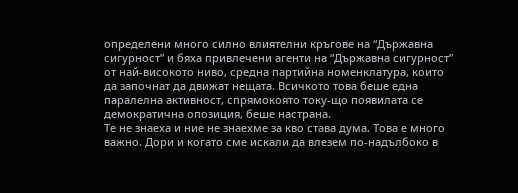определени много силно влиятелни кръгове на “Държавна сигурност” и бяха привлечени агенти на “Държавна сигурност” от най-високото ниво, средна партийна номенклатура, които да започнат да движат нещата. Всичкото това беше една паралелна активност, спрямокоято току-що появилата се демократична опозиция, беше настрана.
Те не знаеха и ние не знаехме за кво става дума. Това е много важно. Дори и когато сме искали да влезем по-надълбоко в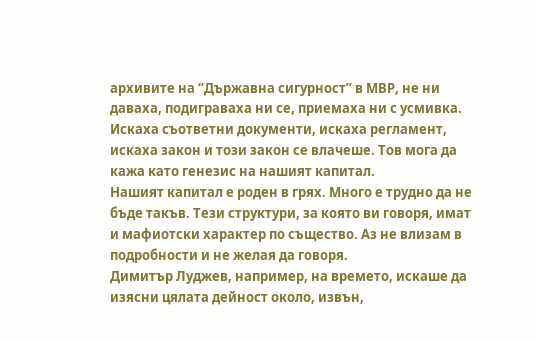архивите на “Държавна сигурност” в МВР, не ни даваха, подиграваха ни се, приемаха ни с усмивка. Искаха съответни документи, искаха регламент, искаха закон и този закон се влачеше. Тов мога да кажа като генезис на нашият капитал.
Нашият капитал е роден в грях. Много е трудно да не бъде такъв. Тези структури, за която ви говоря, имат и мафиотски характер по същество. Аз не влизам в подробности и не желая да говоря.
Димитър Луджев, например, на времето, искаше да изясни цялата дейност около, извън,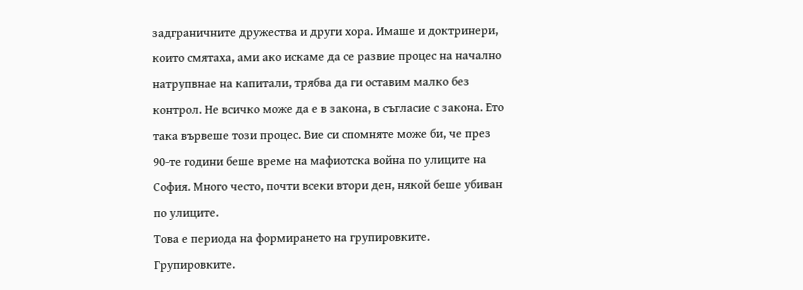задграничните дружества и други хора. Имаше и доктринери, които смятаха, ами ако искаме да се развие процес на начално натрупвнае на капитали, трябва да ги оставим малко без контрол. Не всичко може да е в закона, в съгласие с закона. Ето така вървеше този процес. Вие си спомняте може би, че през 90-те години беше време на мафиотска война по улиците на София. Много често, почти всеки втори ден, някой беше убиван по улиците.
Това е периода на формирането на групировките.
Групировките.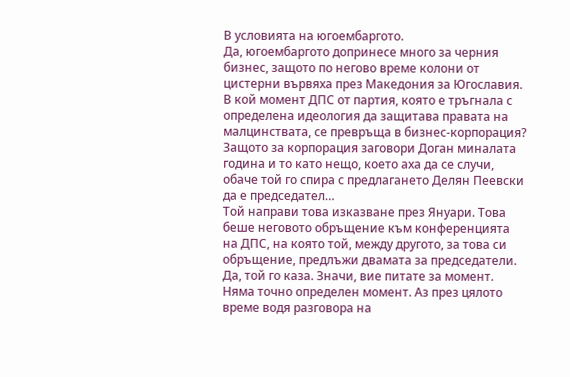В условията на югоембаргото.
Да, югоембаргото допринесе много за черния бизнес, защото по негово време колони от цистерни вървяха през Македония за Югославия.
В кой момент ДПС от партия, която е тръгнала с определена идеология да защитава правата на малцинствата, се превръща в бизнес-корпорация? Защото за корпорация заговори Доган миналата година и то като нещо, което аха да се случи, обаче той го спира с предлагането Делян Пеевски да е председател…
Той направи това изказване през Януари. Това беше неговото обръщение към конференцията на ДПС, на която той, между другото, за това си обръщение, предлъжи двамата за председатели. Да, той го каза. Значи, вие питате за момент.
Няма точно определен момент. Аз през цялото време водя разговора на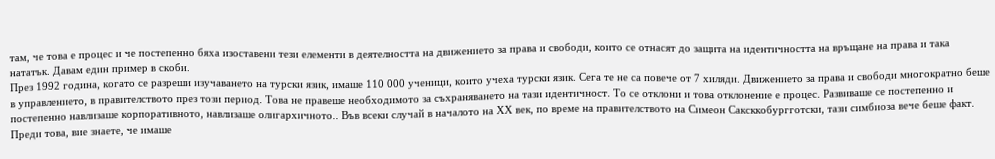там, че това е процес и че постепенно бяха изоставени тези елементи в деятелността на движението за права и свободи, които се отнасят до защита на идентичността на връщане на права и така нататък. Давам един пример в скоби.
През 1992 година, когато се разреши изучаването на турски язик, имаше 110 000 ученици, които учеха турски язик. Сега те не са повече от 7 хиляди. Движението за права и свободи многократно беше в управлението, в правителството през този период. Това не правеше необходимото за съхраняването на тази идентичност. То се отклони и това отклонение е процес. Развиваше се постепенно и постепенно навлизаше корпоративното, навлизаше олигархичното.. Във всеки случай в началото на ХХ век, по време на правителството на Симеон Саксккобургготски, тази симбиоза вече беше факт.
Преди това, вие знаете, че имаше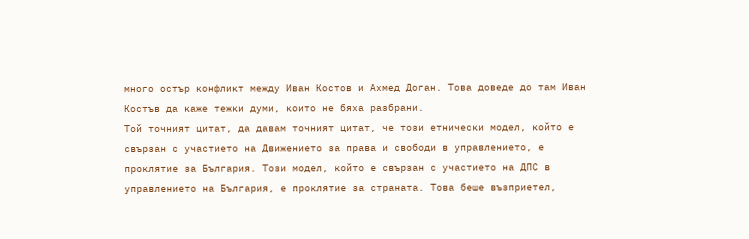много остър конфликт между Иван Костов и Ахмед Доган. Това доведе до там Иван Костъв да каже тежки думи, които не бяха разбрани.
Той точният цитат, да давам точният цитат, че този етнически модел, който е свързан с участието на Движението за права и свободи в управлението, е проклятие за България. Този модел, който е свързан с участието на ДПС в управлението на България, е проклятие за страната. Това беше възприетел,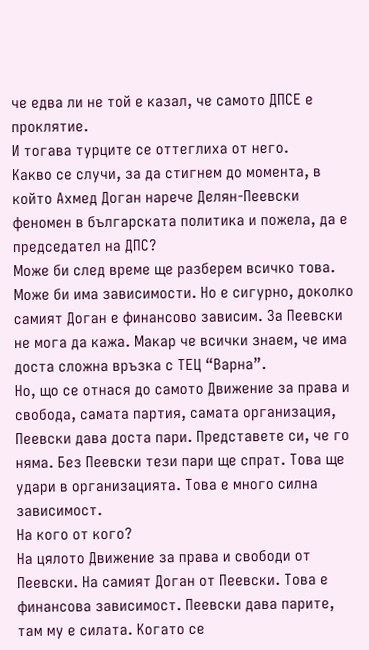че едва ли не той е казал, че самото ДПСЕ е проклятие.
И тогава турците се оттеглиха от него.
Какво се случи, за да стигнем до момента, в който Ахмед Доган нарече Делян-Пеевски феномен в българската политика и пожела, да е председател на ДПС?
Може би след време ще разберем всичко това. Може би има зависимости. Но е сигурно, доколко самият Доган е финансово зависим. За Пеевски не мога да кажа. Макар че всички знаем, че има доста сложна връзка с ТЕЦ “Варна”.
Но, що се отнася до самото Движение за права и свобода, самата партия, самата организация, Пеевски дава доста пари. Представете си, че го няма. Без Пеевски тези пари ще спрат. Това ще удари в организацията. Това е много силна зависимост.
На кого от кого?
На цялото Движение за права и свободи от Пеевски. На самият Доган от Пеевски. Това е финансова зависимост. Пеевски дава парите, там му е силата. Когато се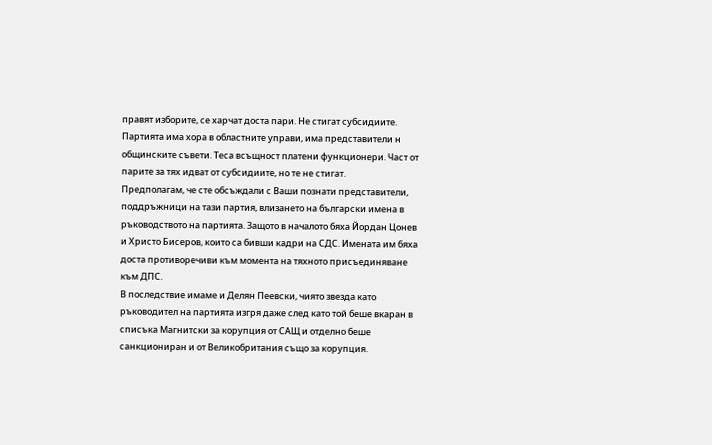правят изборите, се харчат доста пари. Не стигат субсидиите.
Партията има хора в областните управи, има представители н общинските съвети. Теса всъщност платени функционери. Част от парите за тях идват от субсидиите, но те не стигат.
Предполагам, че сте обсъждали с Ваши познати представители, поддръжници на тази партия, влизането на български имена в ръководството на партията. Защото в началото бяха Йордан Цонев и Христо Бисеров, които са бивши кадри на СДС. Имената им бяха доста противоречиви към момента на тяхното присъединяване към ДПС.
В последствие имаме и Делян Пеевски, чиято звезда като ръководител на партията изгря даже след като той беше вкаран в списъка Магнитски за корупция от САЩ и отделно беше санкциониран и от Великобритания също за корупция.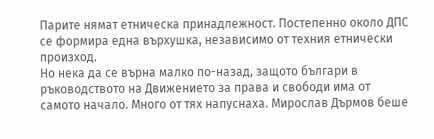Парите нямат етническа принадлежност. Постепенно около ДПС се формира една върхушка, независимо от техния етнически произход.
Но нека да се върна малко по-назад, защото българи в ръководството на Движението за права и свободи има от самото начало. Много от тях напуснаха. Мирослав Дърмов беше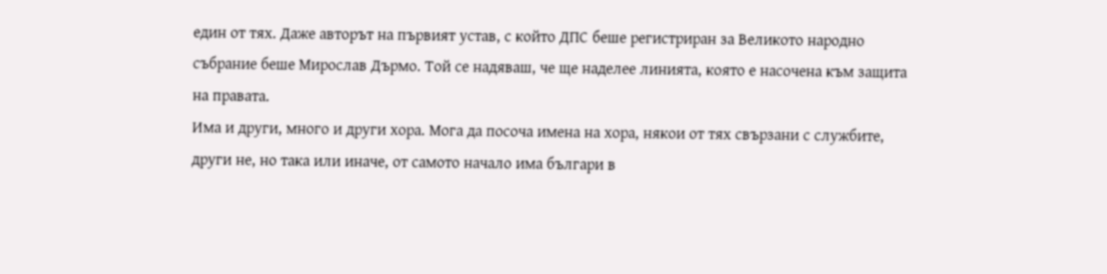един от тях. Даже авторът на първият устав, с който ДПС беше регистриран за Великото народно събрание беше Мирослав Дърмо. Той се надяваш, че ще наделее линията, която е насочена към защита на правата.
Има и други, много и други хора. Мога да посоча имена на хора, някои от тях свързани с службите, други не, но така или иначе, от самото начало има българи в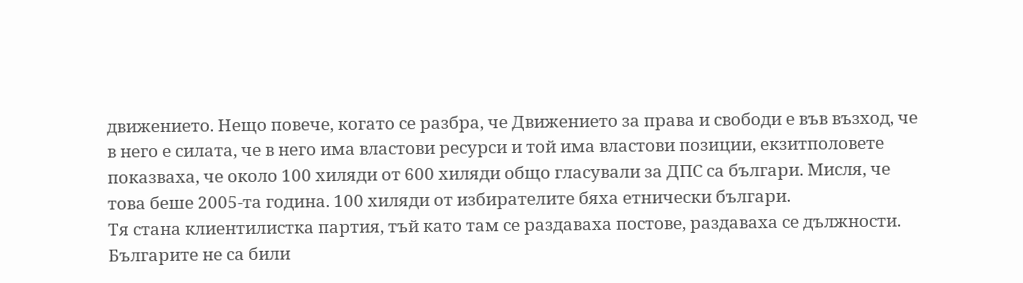движението. Нещо повече, когато се разбра, че Движението за права и свободи е във възход, че в него е силата, че в него има властови ресурси и той има властови позиции, екзитполовете показваха, че около 100 хиляди от 600 хиляди общо гласували за ДПС са българи. Мисля, че това беше 2005-та година. 100 хиляди от избирателите бяха етнически българи.
Тя стана клиентилистка партия, тъй като там се раздаваха постове, раздаваха се дължности. Българите не са били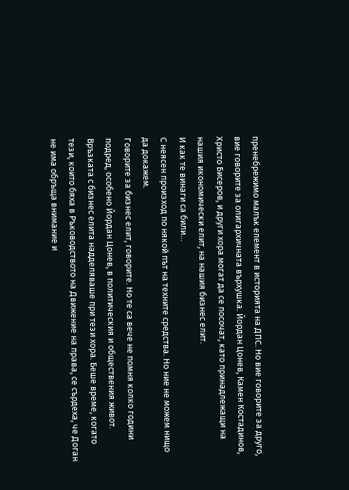пренебрежимо малък елемент в историята на ДПС. Но вие говорите за друго, вие говорите за олигархичната върхушка. Йордан Цонев, Камен Костадинов, Христо Бисеров, и други хора могат да се посочат, като принадлежащи на нашия икономически елит, на нашия бизнес елит.
И как те винаги са били…
С неясен произход по някой път на техните средства. Но ние не можем нищо да докажем.
Говорите за бизнес елит, говорите. Но те са вече не помня колко години подред, особено Йордан Цонев, в политическия и обществения живот.
Връзката с бизнес елита надделяваше при тези хора. Беше време, когато тези, които бяха в Ръководството на Движение на права, се сърдеха, че Доган не има обръща внимание и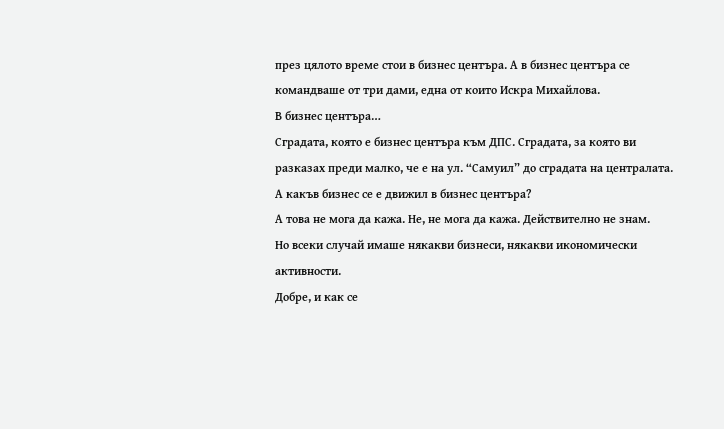през цялото време стои в бизнес центъра. А в бизнес центъра се командваше от три дами, една от които Искра Михайлова.
В бизнес центъра…
Сградата, която е бизнес центъра към ДПС. Сградата, за която ви разказах преди малко, че е на ул. “Самуил” до сградата на централата.
А какъв бизнес се е движил в бизнес центъра?
А това не мога да кажа. Не, не мога да кажа. Действително не знам.
Но всеки случай имаше някакви бизнеси, някакви икономически активности.
Добре, и как се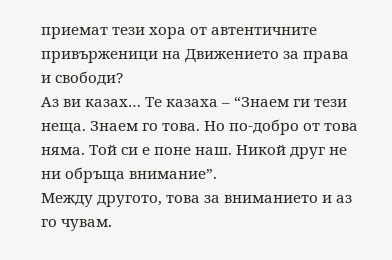приемат тези хора от автентичните привърженици на Движението за права и свободи?
Аз ви казах… Те казаха – “Знаем ги тези неща. Знаем го това. Но по-добро от това няма. Той си е поне наш. Никой друг не ни обръща внимание”.
Между другото, това за вниманието и аз го чувам.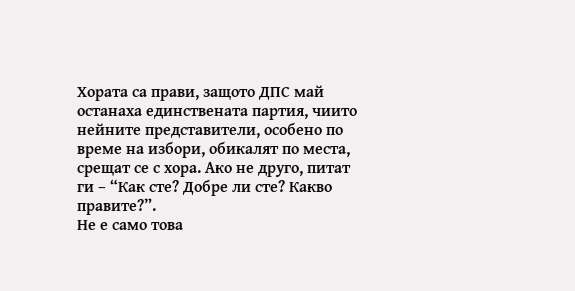Хората са прави, защото ДПС май останаха единствената партия, чиито нейните представители, особено по време на избори, обикалят по места, срещат се с хора. Ако не друго, питат ги – “Как сте? Добре ли сте? Какво правите?”.
Не е само това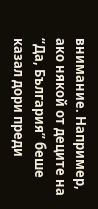внимание. Например, ако някой от деците на “Да, България” беше казал дори преди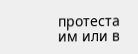протеста им или в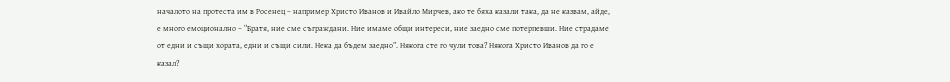началото на протеста им в Росенец – например Христо Иванов и Ивайло Мирчев, ако те бяха казали така, да не казвам, айде, е много емоционално – “Братя, ние сме съграждани. Ние имаме общи интереси, ние заедно сме потерпевши. Ние страдаме от едни и същи хората, едни и същи сили. Нека да бъдем заедно”. Някога сте го чули това? Някога Христо Иванов да го е казал?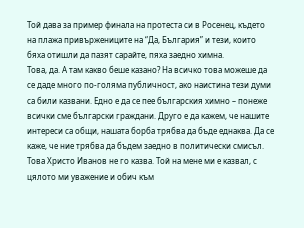Той дава за пример финала на протеста си в Росенец, където на плажа привържениците на “Да, България” и тези, които бяха отишли да пазят сарайте, пяха заедно химна.
Това, да. А там какво беше казано? На всичко това можеше да се даде много по-голяма публичност, ако наистина тези думи са били казвани. Едно е да се пее българския химно – понеже всички сме български граждани. Друго е да кажем, че нашите интереси са общи, нашата борба трябва да бъде еднаква. Да се каже, че ние трябва да бъдем заедно в политически смисъл.
Това Христо Иванов не го казва. Той на мене ми е казвал, с цялото ми уважение и обич към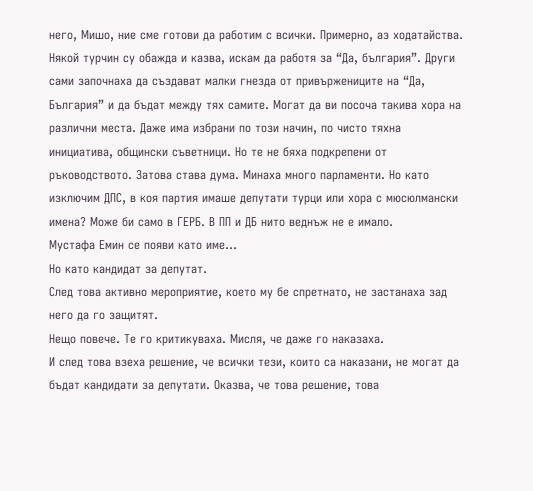него, Мишо, ние сме готови да работим с всички. Примерно, аз ходатайства. Някой турчин су обажда и казва, искам да работя за “Да, българия”. Други сами започнаха да създават малки гнезда от привържениците на “Да, България” и да бъдат между тях самите. Могат да ви посоча такива хора на различни места. Даже има избрани по този начин, по чисто тяхна инициатива, общински съветници. Но те не бяха подкрепени от ръководството. Затова става дума. Минаха много парламенти. Но като изключим ДПС, в коя партия имаше депутати турци или хора с мюсюлмански имена? Може би само в ГЕРБ. В ПП и ДБ нито веднъж не е имало.
Мустафа Емин се появи като име…
Но като кандидат за депутат.
След това активно мероприятие, което му бе спретнато, не застанаха зад него да го защитят.
Нещо повече. Те го критикуваха. Мисля, че даже го наказаха.
И след това взеха решение, че всички тези, които са наказани, не могат да бъдат кандидати за депутати. Оказва, че това решение, това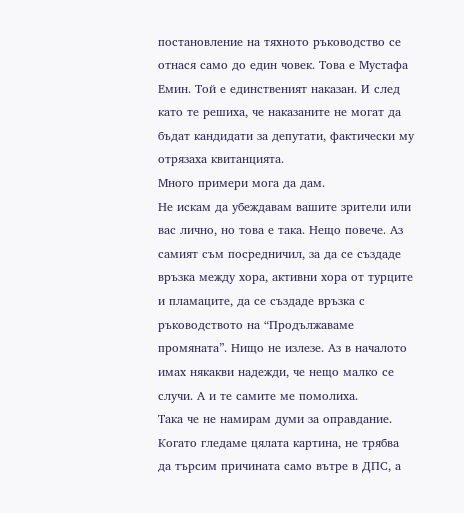постановление на тяхното ръководство се отнася само до един човек. Това е Мустафа Емин. Той е единственият наказан. И след като те решиха, че наказаните не могат да бъдат кандидати за депутати, фактически му отрязаха квитанцията.
Много примери мога да дам.
Не искам да убеждавам вашите зрители или вас лично, но това е така. Нещо повече. Аз самият съм посредничил, за да се създаде връзка между хора, активни хора от турците и пламаците, да се създаде връзка с ръководството на “Продължаваме промяната”. Нищо не излезе. Аз в началото имах някакви надежди, че нещо малко се случи. А и те самите ме помолиха.
Така че не намирам думи за оправдание. Когато гледаме цялата картина, не трябва да търсим причината само вътре в ДПС, а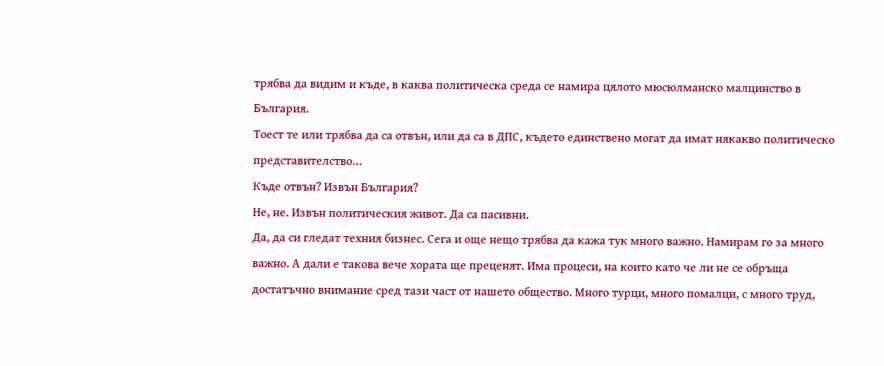трябва да видим и къде, в каква политическа среда се намира цялото мюсюлманско малцинство в България.
Тоест те или трябва да са отвън, или да са в ДПС, където единствено могат да имат някакво политическо представителство…
Къде отвън? Извън България?
Не, не. Извън политическия живот. Да са пасивни.
Да, да си гледат техния бизнес. Сега и още нещо трябва да кажа тук много важно. Намирам го за много важно. А дали е такова вече хората ще преценят. Има процеси, на които като че ли не се обръща достатъчно внимание сред тази част от нашето общество. Много турци, много помалци, с много труд,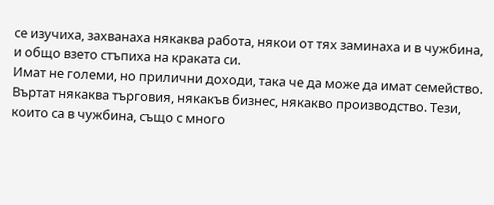се изучиха, захванаха някаква работа, някои от тях заминаха и в чужбина, и общо взето стъпиха на краката си.
Имат не големи, но прилични доходи, така че да може да имат семейство. Въртат някаква търговия, някакъв бизнес, някакво производство. Тези, които са в чужбина, също с много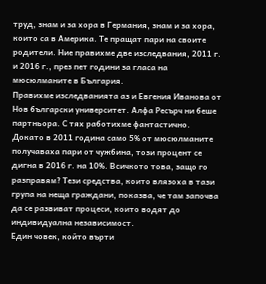труд, знам и за хора в Германия, знам и за хора, които са в Америка. Те пращат пари на своите родители. Ние правихме две изследвания, 2011 г. и 2016 г., през пет години за гласа на мюсюлманите в България.
Правихме изследванията аз и Евгения Иванова от Нов български университет. Алфа Ресърч ни беше партньора. С тях работихме фантастично.
Докато в 2011 година само 5% от мюсюлманите получаваха пари от чужбина, този процент се дигна в 2016 г. на 10%. Всичкото това, защо го разправям? Тези средства, които влязоха в тази група на неща граждани, показва, че там започва да се развиват процеси, които водят до индивидуална независимост.
Един човек, който върти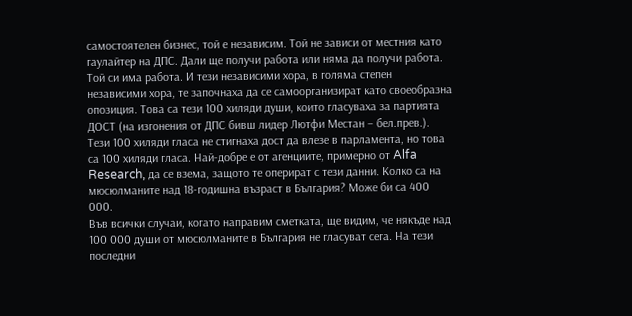самостоятелен бизнес, той е независим. Той не зависи от местния като гаулайтер на ДПС. Дали ще получи работа или няма да получи работа.
Той си има работа. И тези независими хора, в голяма степен независими хора, те започнаха да се самоорганизират като своеобразна опозиция. Това са тези 100 хиляди души, които гласуваха за партията ДОСТ (на изгонения от ДПС бивш лидер Лютфи Местан – бел.прев.).
Тези 100 хиляди гласа не стигнаха дост да влезе в парламента, но това са 100 хиляди гласа. Най-добре е от агенциите, примерно от Alfa Research, да се взема, защото те оперират с тези данни. Колко са на мюсюлманите над 18-годишна възраст в България? Може би са 400 000.
Във всички случаи, когато направим сметката, ще видим, че някъде над 100 000 души от мюсюлманите в България не гласуват сега. На тези последни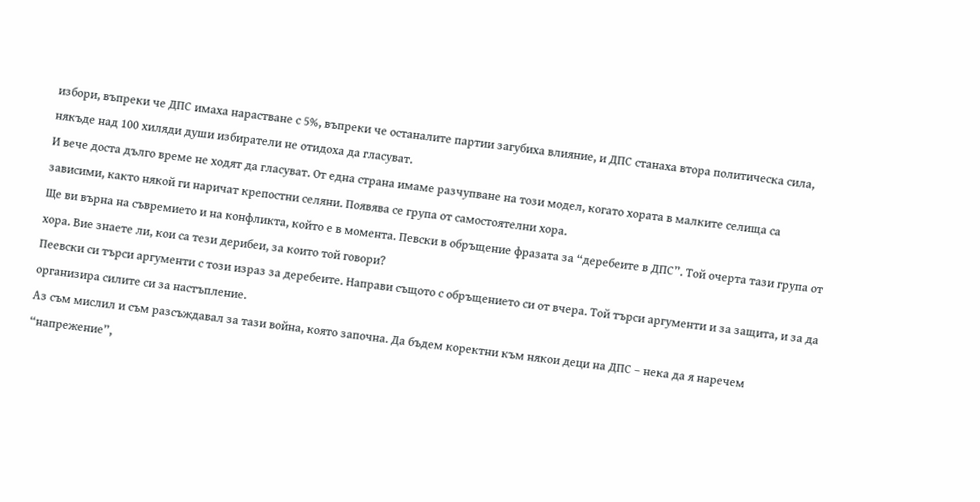избори, въпреки че ДПС имаха нарастване с 5%, въпреки че останалите партии загубиха влияние, и ДПС станаха втора политическа сила, някъде над 100 хиляди души избиратели не отидоха да гласуват.
И вече доста дълго време не ходят да гласуват. От една страна имаме разчупване на този модел, когато хората в малките селища са зависими, както някой ги наричат крепостни селяни. Появява се група от самостоятелни хора.
Ще ви върна на съвремието и на конфликта, който е в момента. Певски в обръщение фразата за “деребеите в ДПС”. Той очерта тази група от хора. Вие знаете ли, кои са тези дерибеи, за които той говори?
Пеевски си търси аргументи с този израз за деребеите. Направи същото с обръщението си от вчера. Той търси аргументи и за защита, и за да организира силите си за настъпление.
Аз съм мислил и съм разсъждавал за тази война, която започна. Да бъдем коректни към някои деци на ДПС – нека да я наречем “напрежение”,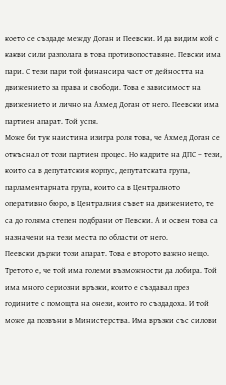което се създаде между Доган и Пеевски. И да видим кой с какви сили разполага в това противопоставяне. Певски има пари. С тези пари той финансира част от дейността на движението за права и свободи. Това е зависимост на движението и лично на Ахмед Доган от него. Пеевски има партиен апарат. Той успя.
Може би тук наистина изигра роля това, че Ахмед Доган се откъснал от този партиен процес. Но кадрите на ДПС – тези, които са в депутатския корпус, депутатската група, парламентарната група, които са в Централното оперативно бюро, в Централния съвет на движението, те са до голяма степен подбрани от Певски. А и освен това са назначени на тези места по области от него.
Пеевски държи този апарат. Това е второто важно нещо.
Третото е, че той има големи възможности да лобира. Той има много сериозни връзки, които е създавал през годините с помощта на онези, които го създадоха. И той може да позвъни в Министерства. Има връзки със силови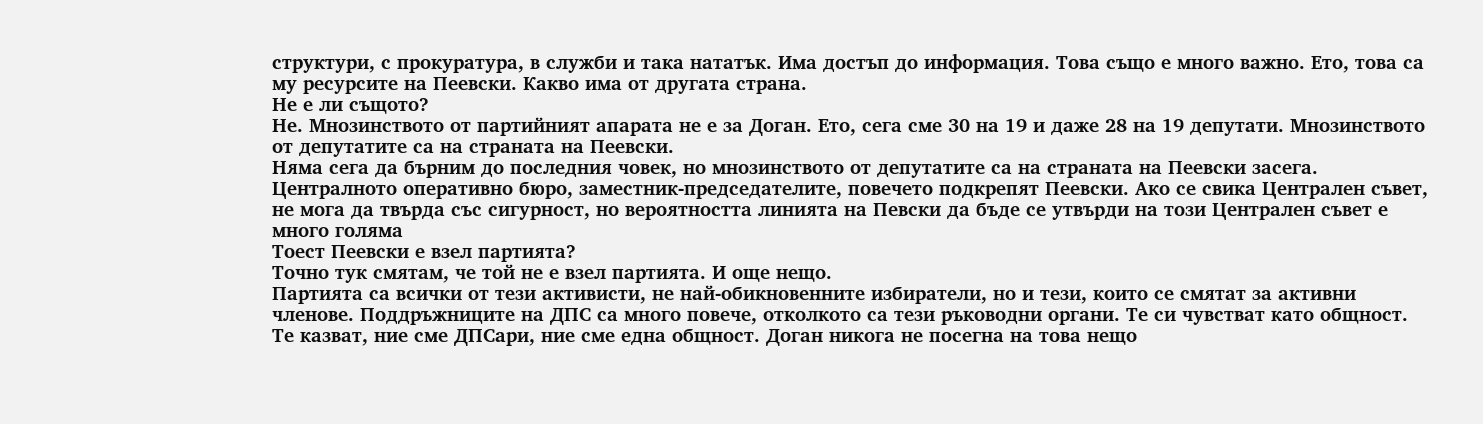структури, с прокуратура, в служби и така нататък. Има достъп до информация. Това също е много важно. Ето, това са му ресурсите на Пеевски. Какво има от другата страна.
Не е ли същото?
Не. Мнозинството от партийният апарата не е за Доган. Ето, сега сме 30 на 19 и даже 28 на 19 депутати. Мнозинството от депутатите са на страната на Пеевски.
Няма сега да бърним до последния човек, но мнозинството от депутатите са на страната на Пеевски засега. Централното оперативно бюро, заместник-председателите, повечето подкрепят Пеевски. Ако се свика Централен съвет, не мога да твърда със сигурност, но вероятността линията на Певски да бъде се утвърди на този Централен съвет е много голяма
Тоест Пеевски е взел партията?
Точно тук смятам, че той не е взел партията. И още нещо.
Партията са всички от тези активисти, не най-обикновенните избиратели, но и тези, които се смятат за активни членове. Поддръжниците на ДПС са много повече, отколкото са тези ръководни органи. Те си чувстват като общност. Те казват, ние сме ДПСари, ние сме една общност. Доган никога не посегна на това нещо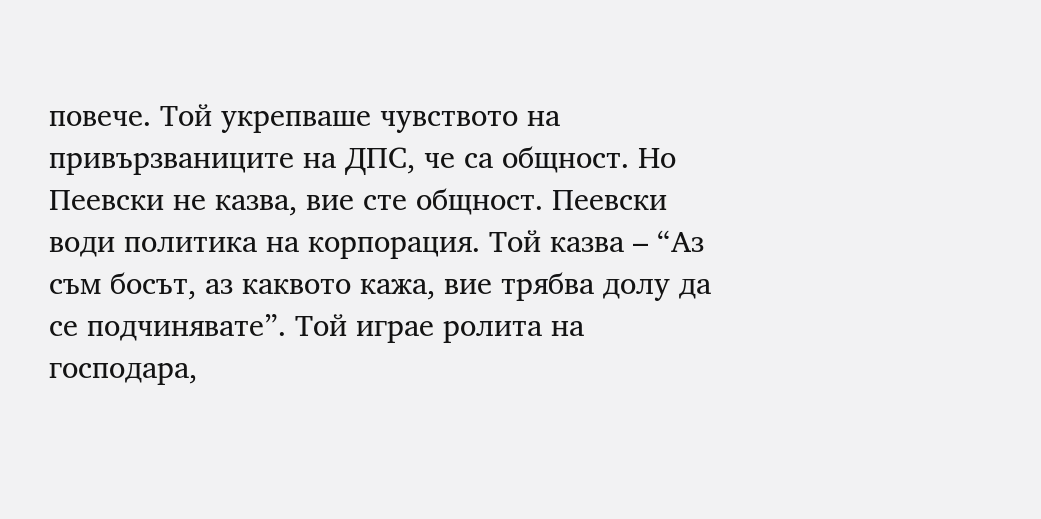повече. Той укрепваше чувството на привързваниците на ДПС, че са общност. Но Пеевски не казва, вие сте общност. Пеевски води политика на корпорация. Той казва – “Аз съм босът, аз каквото кажа, вие трябва долу да се подчинявате”. Той играе ролита на господара,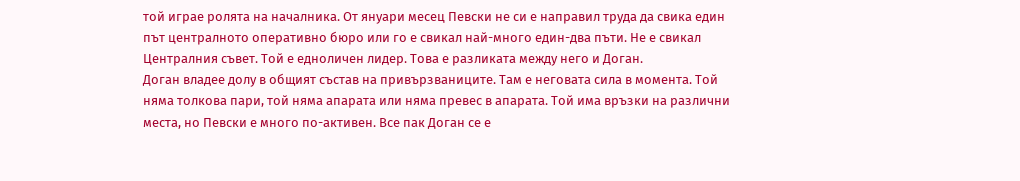той играе ролята на началника. От януари месец Певски не си е направил труда да свика един път централното оперативно бюро или го е свикал най-много един-два пъти. Не е свикал Централния съвет. Той е едноличен лидер. Това е разликата между него и Доган.
Доган владее долу в общият състав на привързваниците. Там е неговата сила в момента. Той няма толкова пари, той няма апарата или няма превес в апарата. Той има връзки на различни места, но Певски е много по-активен. Все пак Доган се е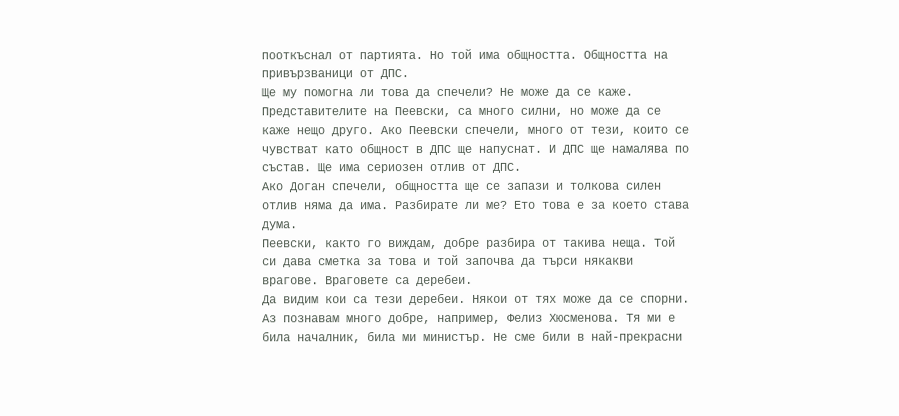пооткъснал от партията. Но той има общността. Общността на привързваници от ДПС.
Ще му помогна ли това да спечели? Не може да се каже. Представителите на Пеевски, са много силни, но може да се каже нещо друго. Ако Пеевски спечели, много от тези, които се чувстват като общност в ДПС ще напуснат. И ДПС ще намалява по състав. Ще има сериозен отлив от ДПС.
Ако Доган спечели, общността ще се запази и толкова силен отлив няма да има. Разбирате ли ме? Ето това е за което става дума.
Пеевски, както го виждам, добре разбира от такива неща. Той си дава сметка за това и той започва да търси някакви врагове. Враговете са деребеи.
Да видим кои са тези деребеи. Някои от тях може да се спорни.
Аз познавам много добре, например, Фелиз Хюсменова. Тя ми е била началник, била ми министър. Не сме били в най-прекрасни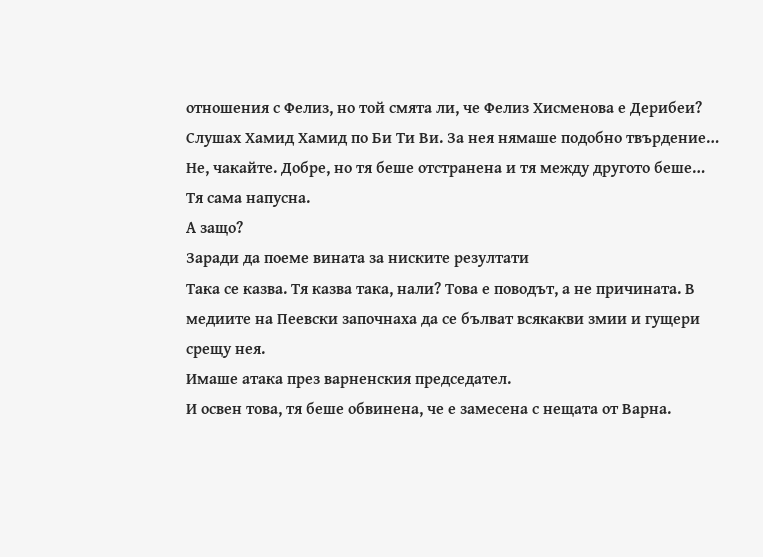отношения с Фелиз, но той смята ли, че Фелиз Хисменова е Дерибеи?
Слушах Хамид Хамид по Би Ти Ви. За нея нямаше подобно твърдение…
Не, чакайте. Добре, но тя беше отстранена и тя между другото беше…
Тя сама напусна.
А защо?
Заради да поеме вината за ниските резултати
Така се казва. Тя казва така, нали? Това е поводът, а не причината. В медиите на Пеевски започнаха да се бълват всякакви змии и гущери срещу нея.
Имаше атака през варненския председател.
И освен това, тя беше обвинена, че е замесена с нещата от Варна.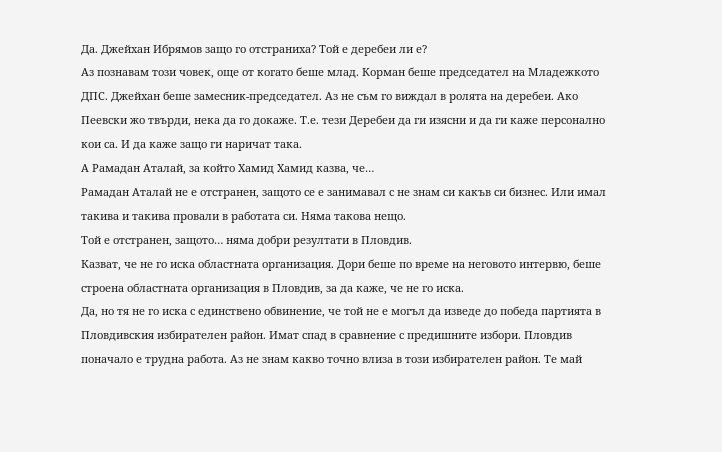Да. Джейхан Ибрямов защо го отстраниха? Той е деребеи ли е?
Аз познавам този човек, още от когато беше млад. Корман беше председател на Младежкото ДПС. Джейхан беше замесник-председател. Аз не съм го виждал в ролята на деребеи. Ако Пеевски жо твърди, нека да го докаже. Т.е. тези Деребеи да ги изясни и да ги каже персонално кои са. И да каже защо ги наричат така.
А Рамадан Аталай, за който Хамид Хамид казва, че…
Рамадан Аталай не е отстранен, защото се е занимавал с не знам си какъв си бизнес. Или имал такива и такива провали в работата си. Няма такова нещо.
Той е отстранен, защото… няма добри резултати в Пловдив.
Казват, че не го иска областната организация. Дори беше по време на неговото интервю, беше строена областната организация в Пловдив, за да каже, че не го иска.
Да, но тя не го иска с единствено обвинение, че той не е могъл да изведе до победа партията в Пловдивския избирателен район. Имат спад в сравнение с предишните избори. Пловдив поначало е трудна работа. Аз не знам какво точно влиза в този избирателен район. Те май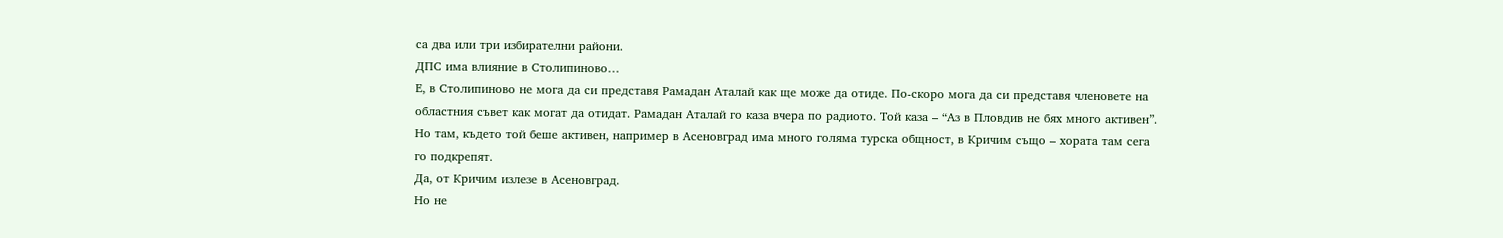са два или три избирателни райони.
ДПС има влияние в Столипиново…
Е, в Столипиново не мога да си представя Рамадан Аталай как ще може да отиде. По-скоро мога да си представя членовете на областния съвет как могат да отидат. Рамадан Аталай го каза вчера по радиото. Той каза – “Аз в Пловдив не бях много активен”. Но там, където той беше активен, например в Асеновград има много голяма турска общност, в Кричим също – хората там сега го подкрепят.
Да, от Кричим излезе в Асеновград.
Но не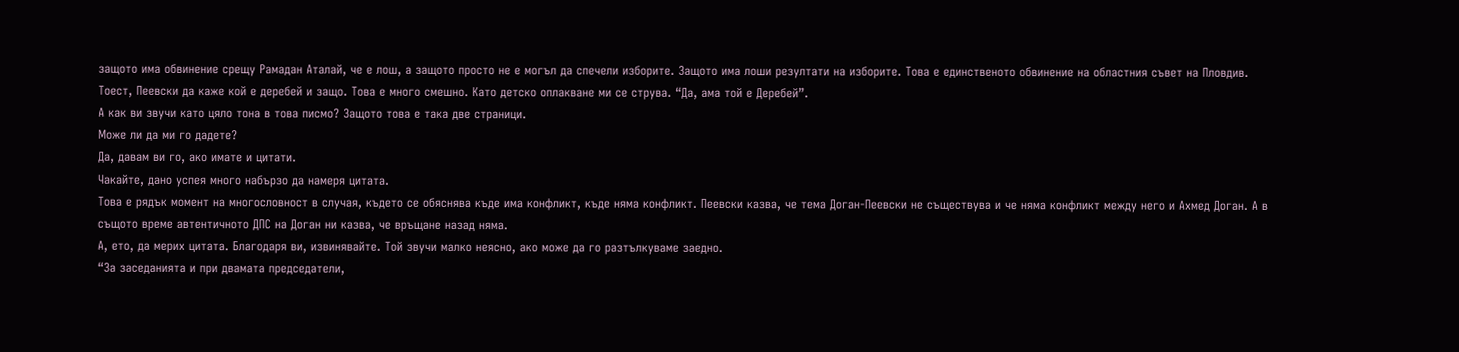защото има обвинение срещу Рамадан Аталай, че е лош, а защото просто не е могъл да спечели изборите. Защото има лоши резултати на изборите. Това е единственото обвинение на областния съвет на Пловдив.
Тоест, Пеевски да каже кой е деребей и защо. Това е много смешно. Като детско оплакване ми се струва. “Да, ама той е Деребей”.
А как ви звучи като цяло тона в това писмо? Защото това е така две страници.
Може ли да ми го дадете?
Да, давам ви го, ако имате и цитати.
Чакайте, дано успея много набързо да намеря цитата.
Това е рядък момент на многословност в случая, където се обяснява къде има конфликт, къде няма конфликт. Пеевски казва, че тема Доган-Пеевски не съществува и че няма конфликт между него и Ахмед Доган. А в същото време автентичното ДПС на Доган ни казва, че връщане назад няма.
А, ето, да мерих цитата. Благодаря ви, извинявайте. Той звучи малко неясно, ако може да го разтълкуваме заедно.
“За заседанията и при двамата председатели,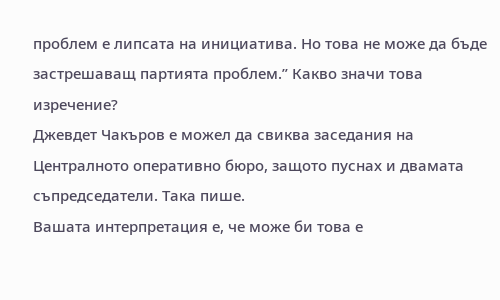проблем е липсата на инициатива. Но това не може да бъде застрешаващ партията проблем.” Какво значи това изречение?
Джевдет Чакъров е можел да свиква заседания на Централното оперативно бюро, защото пуснах и двамата съпредседатели. Така пише.
Вашата интерпретация е, че може би това е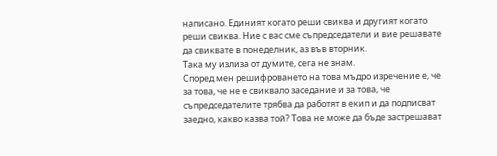написано. Единият когато реши свиква и другият когато реши свиква. Ние с вас сме съпредседатели и вие решавате да свиквате в понеделник, аз във вторник.
Така му излиза от думите, сега не знам.
Според мен решифроването на това мъдро изречение е, че за това, че не е свиквало заседание и за това, че съпредседателите трябва да работят в екип и да подписват заедно, какво казва той? Това не може да бъде застрешават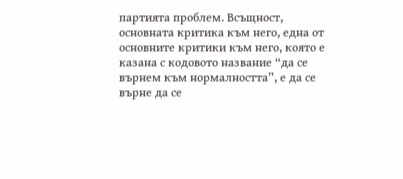партията проблем. Всъщност, основната критика към него, една от основните критики към него, която е казана с кодовото название “да се върнем към нормалността”, е да се върне да се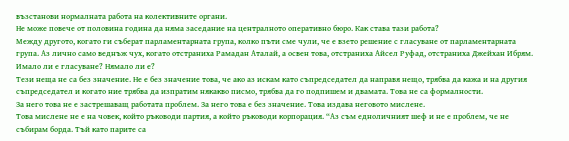възстанови нормалната работа на колективните органи.
Не може повече от половина година да няма заседание на централното оперативно бюро. Как става тази работа?
Между другото, когато ги съберат парламентарната група, колко пъти сме чули, че е взето решение с гласуване от парламентарната група. Аз лично само веднъж чух, когато отстраниха Рамадан Аталай, а освен това, отстраниха Айсел Руфад, отстраниха Джейхан Ибрям. Имало ли е гласуване? Нямало ли е?
Тези неща не са без значение. Не е без значение това, че ако аз искам като съпредседател да направя нещо, трябва да кажа и на другия съпредседател и когато ние трябва да изпратим някакво писмо, трябва да го подпишем и двамата. Това не са формалности.
За него това не е застрешаващ работата проблем. За него това е без значение. Това издава неговото мислене.
Това мислене не е на човек, който ръководи партия, а който ръководи корпорация. “Аз съм едноличният шеф и не е проблем, че не събирам борда. Тъй като парите са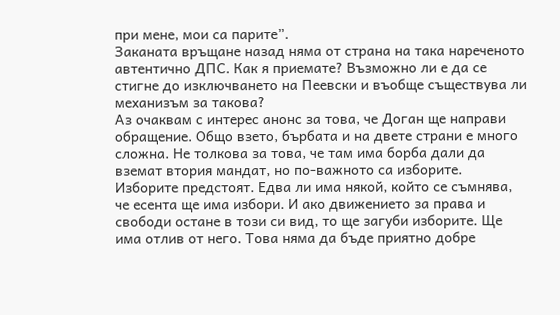при мене, мои са парите”.
Заканата връщане назад няма от страна на така нареченото автентично ДПС. Как я приемате? Възможно ли е да се стигне до изключването на Пеевски и въобще съществува ли механизъм за такова?
Аз очаквам с интерес анонс за това, че Доган ще направи обращение. Общо взето, бърбата и на двете страни е много сложна. Не толкова за това, че там има борба дали да вземат втория мандат, но по-важното са изборите. Изборите предстоят. Едва ли има някой, който се съмнява, че есента ще има избори. И ако движението за права и свободи остане в този си вид, то ще загуби изборите. Ще има отлив от него. Това няма да бъде приятно добре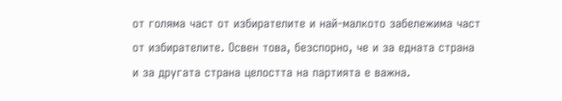от голяма част от избирателите и най-малкото забележима част от избирателите. Освен това, безспорно, че и за едната страна и за другата страна целостта на партията е важна.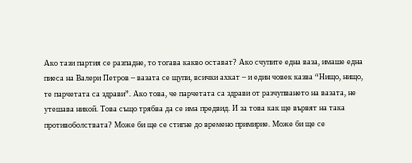Ако тази партия се разпадне, то тогава какво остават? Ако счупите една ваза, имаше една пиеса на Валери Петров – вазата се щупи, всички ахкат – и един човек казва “Нищо, нищо, те парчетата са здрави”. Ако това, че парчетата са здрави от разчупването на вазата, не утешава никой. Това също трябва да се има предвид. И за това как ще вървят на така противоболствата? Може би ще се стигне до времено примирие. Може би ще се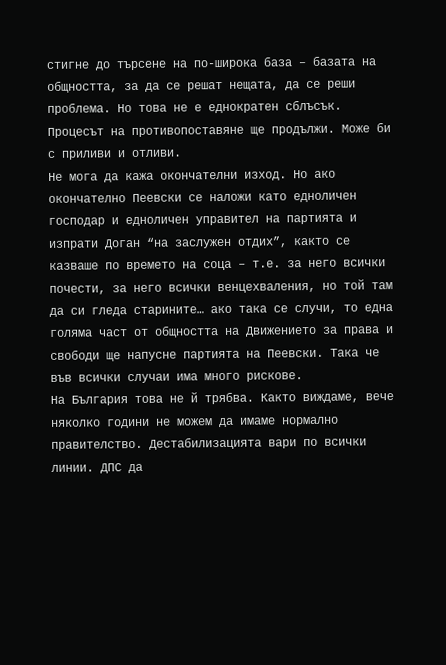стигне до търсене на по-широка база – базата на общността, за да се решат нещата, да се реши проблема. Но това не е еднократен сблъсък. Процесът на противопоставяне ще продължи. Може би с приливи и отливи.
Не мога да кажа окончателни изход. Но ако окончателно Пеевски се наложи като едноличен господар и едноличен управител на партията и изпрати Доган “на заслужен отдих”, както се казваше по времето на соца – т.е. за него всички почести, за него всички венцехваления, но той там да си гледа старините… ако така се случи, то една голяма част от общността на Движението за права и свободи ще напусне партията на Пеевски. Така че във всички случаи има много рискове.
На България това не й трябва. Както виждаме, вече няколко години не можем да имаме нормално правителство. Дестабилизацията вари по всички линии. ДПС да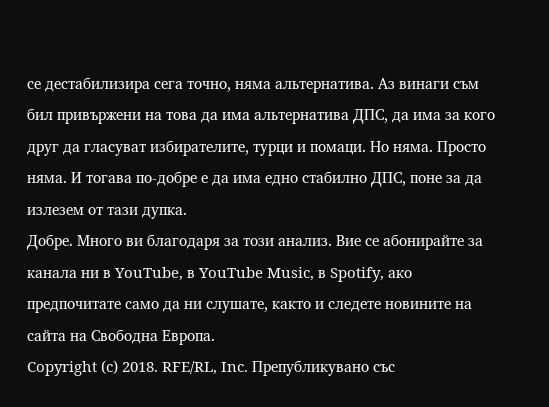се дестабилизира сега точно, няма альтернатива. Аз винаги съм бил привържени на това да има альтернатива ДПС, да има за кого друг да гласуват избирателите, турци и помаци. Но няма. Просто няма. И тогава по-добре е да има едно стабилно ДПС, поне за да излезем от тази дупка.
Добре. Много ви благодаря за този анализ. Вие се абонирайте за канала ни в YouTube, в YouTube Music, в Spotify, ако предпочитате само да ни слушате, както и следете новините на сайта на Свободна Европа.
Copyright (c) 2018. RFE/RL, Inc. Препубликувано със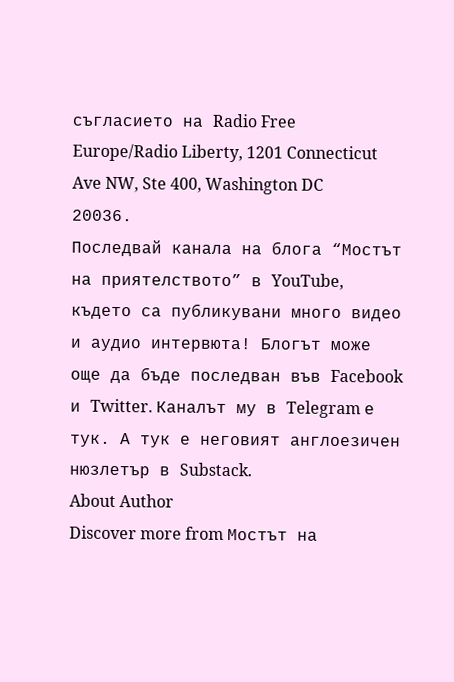съгласието на Radio Free Europe/Radio Liberty, 1201 Connecticut Ave NW, Ste 400, Washington DC 20036.
Последвай канала на блога “Мостът на приятелството” в YouTube, където са публикувани много видео и аудио интервюта! Блогът може още да бъде последван във Facebook и Twitter. Каналът му в Telegram е тук. А тук е неговият англоезичен нюзлетър в Substack.
About Author
Discover more from Мостът на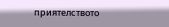приятелството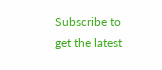Subscribe to get the latest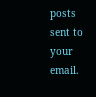posts sent to your email.